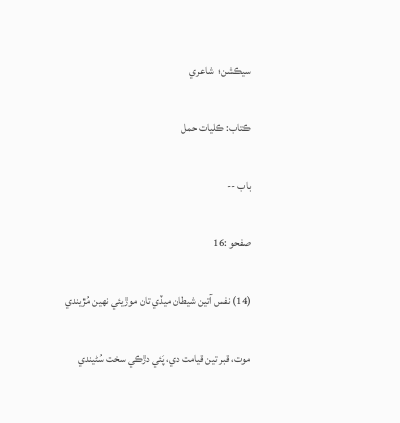سيڪشن؛  شاعري

ڪتاب: ڪليات حمل

باب --

صفحو :16

(14) نفس آتين شيطان ميڏي تان موڙيئي نهين مُڙيندي

موت، قبر تين قيامت دي، پَئي دڙڪي سخت سُڻيندي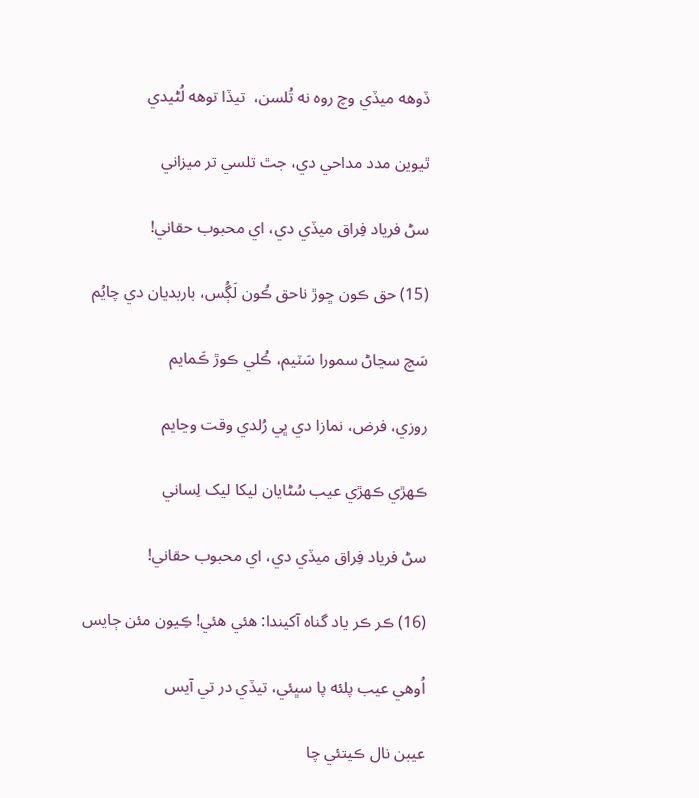ڏوهه ميڏي وچ روه نه تُلسن،  تيڏا توهه لُڻيدي

ٿيوين مدد مداحي دي، جٿ تلسي تر ميزاني

سڻ فرياد فِراق ميڏي دي، اي محبوب حقاني!

(15) حق ڪون ڇوڙ ناحق ڪُون لَڳُس، باربديان دي چايُم

سَچ سڃاڻ سمورا سَٽيم، ڪُلي ڪوڙ ڪَمايم

روزي، فرض، نمازا دي ڀي رُلدي وقت وڃايم

ڪهڙي ڪهڙي عيب سُڻايان ليکا ليک لِساني

سڻ فرياد فِراق ميڏي دي، اي محبوب حقاني!

(16) ڪر ڪر ياد گناه آکيندا: هئي هئي! ڪِيون مئن ڄايس

اُوهي عيب پلئه پا سڀئي، تيڏي در تي آيس

عيبن نال ڪيتئي چا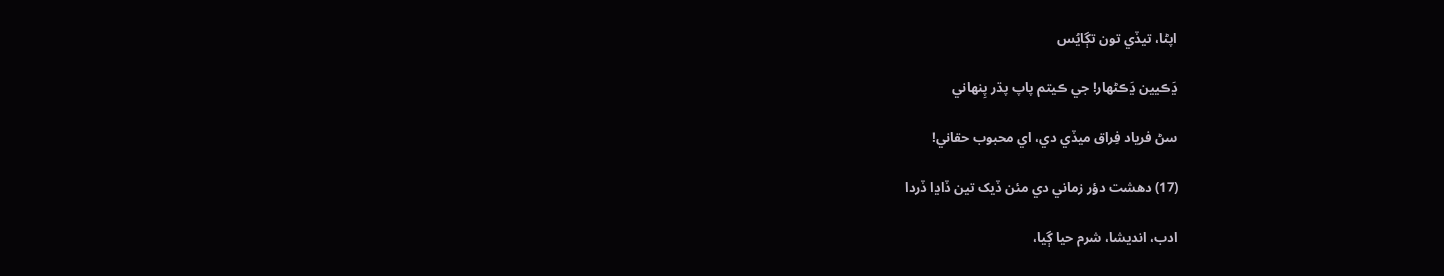اپڻا، تيڏي تون تڳايُس

ڍَڪيين ڍَڪڻهار! جي ڪيتم پاپ پڌر پِنهاني

سڻ فرياد فِراق ميڏي دي، اي محبوب حقاني!

(17) دهشت دؤر زماني دي مئن ڏيک تين ڏاڍا ڏردا

ادب، انديشا، شرم حيا ڳيا،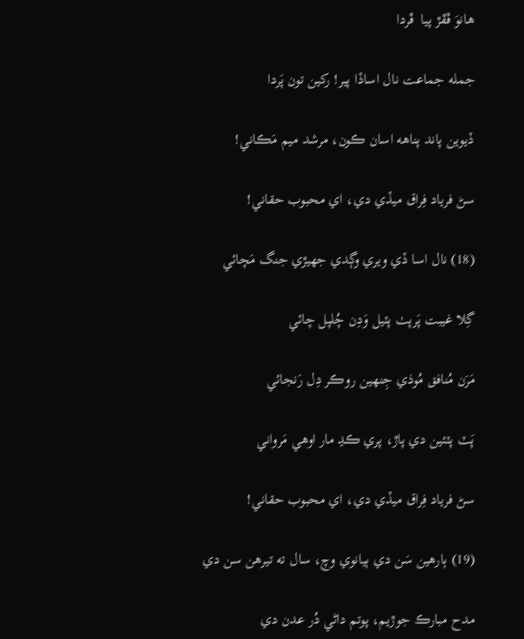هانوَ ڦڦڙ پيا  ڦردا

جمله جماعت نال اساڏا پير! رکين تون پَردا

ڏيوين پاند پناهه اسان ڪون، مرشد ميم مَڪاني!

سڻ فرياد فِراق ميڏي دي، اي محبوب حقاني!

(18) نال اسا ڏي ويري وڳدي جهيڙي جنگ مَچائي

گِلا غيبت پَرپٺ پٽيل وَدِن چُلپل چائي

مَرَن مُنافق مُوذي جِنهين روڪر دِل رَنجائي

پَٽ پٽئين دي پاڙ، پري ڪڍ مار اوهي مَرواني

سڻ فرياد فِراق ميڏي دي، اي محبوب حقاني!

(19) ٻارهين سَن دي ٻيانوي وچ، سال ته تيرهن سن دي

مدح مبارڪ جوڙيم، پوتم داڻي دُر عدن دي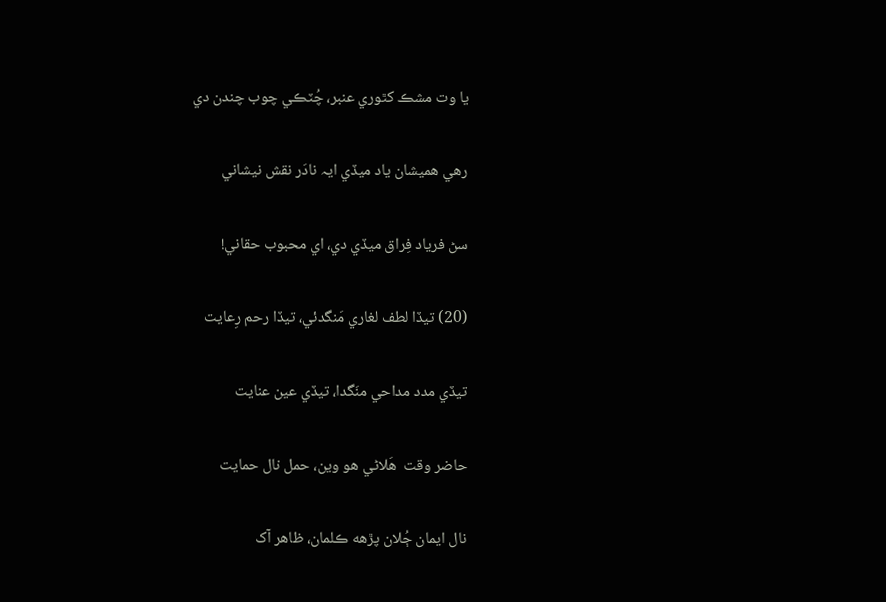يا وت مشڪ کٿوري عنبر، چُٽڪي چوب چندن دي

رهي هميشان ياد ميڏي ايہ نادَر نقش نيشاني

سڻ فرياد فِراق ميڏي دي، اي محبوب حقاني!

(20) تيڏا لطف لغاري مَنگدئي، تيڏا رحم رِعايت

تيڏي مدد مداحي منَگدا، تيڏي عين عنايت

حاضر وقت  هَلاڻي هو وين، حمل نال حمايت

نال ايمان ڄُلان پڙهه ڪلمان، ظاهر آک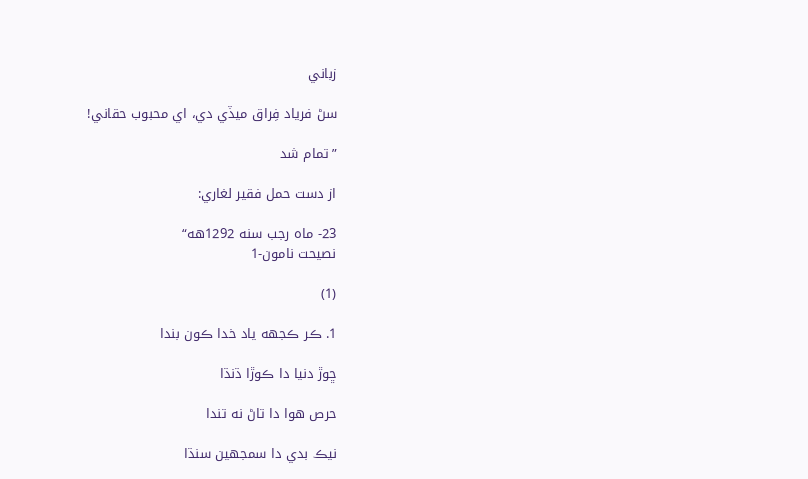زباني

سڻ فرياد فِراق ميڏي دي، اي محبوب حقاني!

”تمام شد

از دست حمل فقير لغاري:

23- ماه رجب سنه 1292هه“
نصيحت نامون-1

(1)

1. ڪر ڪجهه ياد خدا ڪون بندا

ڇوڙ دنيا دا ڪوڙا ڌنڌا

حرص هوا دا تاڻ نه تندا

نيڪ بدي دا سمجهين سنڌا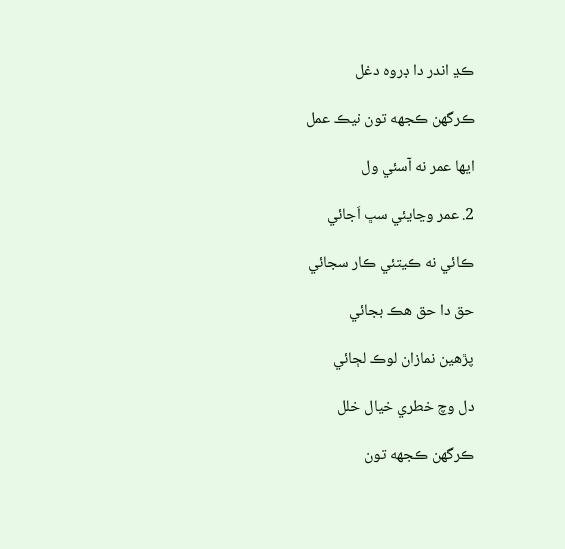ڪڍ اندر دا ڊروه دغل

ڪرگهن ڪجهه تون نيڪ عمل

ايها عمر نه آسئي ول

2. عمر وڃايئي سڀ اَجائي

ڪائي نه ڪيتئي ڪار سجائي

حق دا حق هڪ بجائي

پڙهين نمازان لوڪ لڄائي

دل وچ خطري خيال خلل

ڪرگهن ڪجهه تون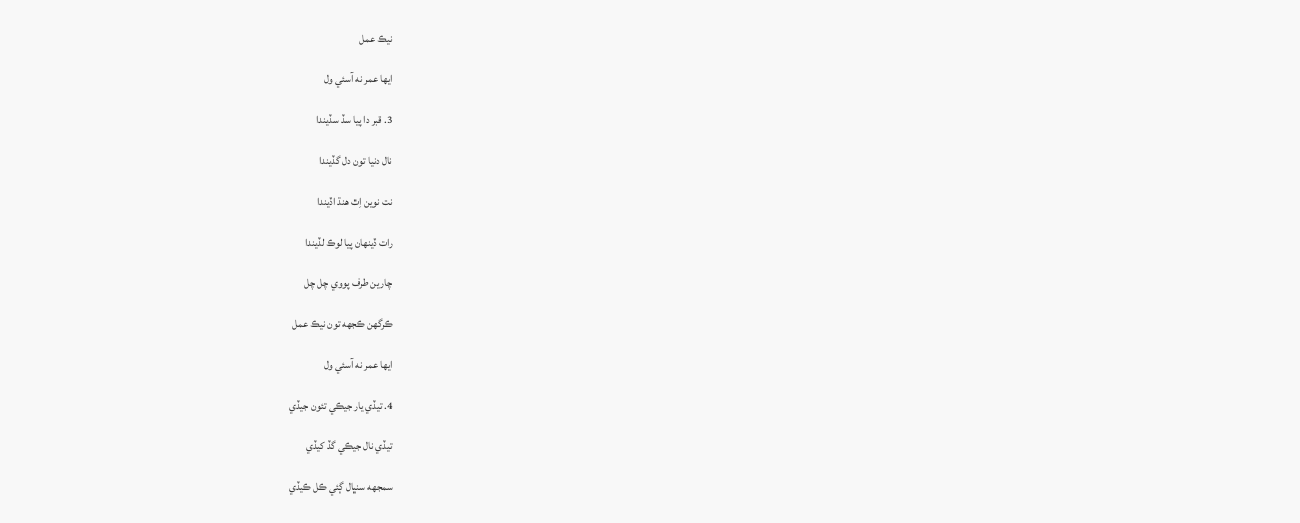نيڪ عمل

ايها عمر نه آسئي ول

3. قبر دا پيا سڏ سڏيندا

نال دنيا تون دل گڏيندا

نت نوين اِٿ هنڌ اڏيندا

رات ڏينهان پيا لوڪ لڏيندا

چارين طرف پووي چل چل

ڪرگهن ڪجهه تون نيڪ عمل

ايها عمر نه آسئي ول

4. تيڏي يار جيڪي تئون جيڏي

تيڏي نال جيڪي گڏ کيڏي

سمجهه سنڀال ڳئي ڪل ڪيڏي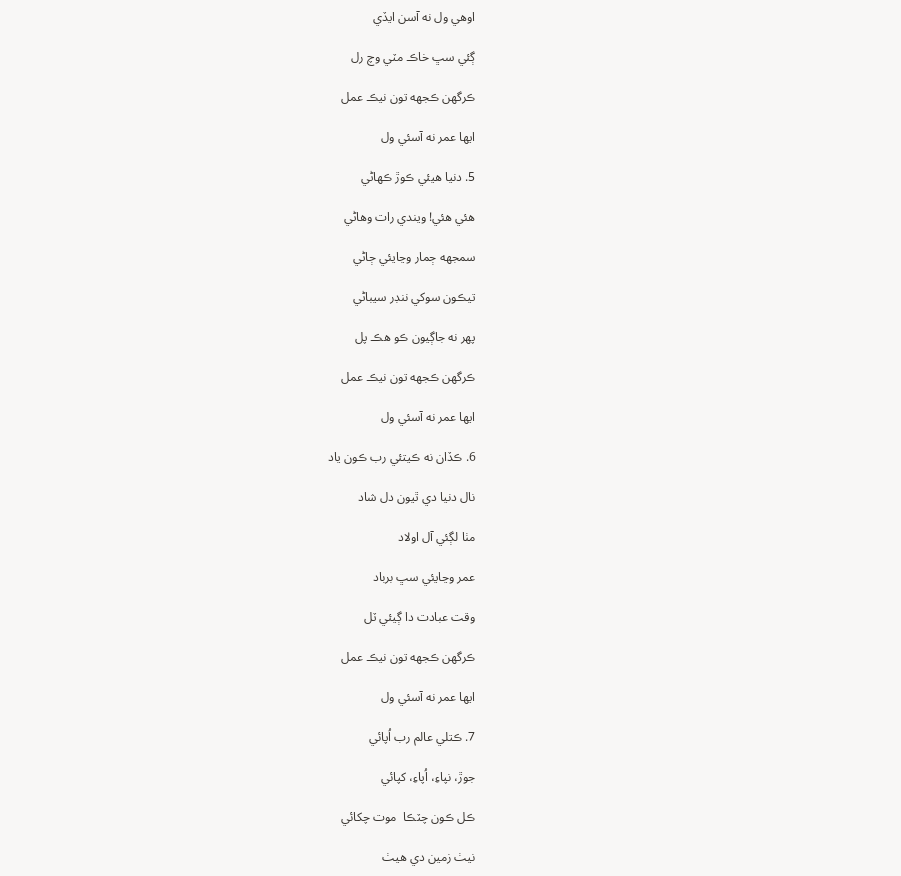اوهي ول نه آسن ايڏي

ڳئي سڀ خاڪ مٽي وچ رل

ڪرگهن ڪجهه تون نيڪ عمل

ايها عمر نه آسئي ول

5. دنيا هيئي ڪوڙ ڪهاڻي

هئي هئي! ويندي رات وهاڻي

سمجهه ڄمار وڃايئي ڄاڻي

تيڪون سوکي ننڊر سيباڻي

پهر نه جاڳيون ڪو هڪ پل

ڪرگهن ڪجهه تون نيڪ عمل

ايها عمر نه آسئي ول

6. ڪڏان نه ڪيتئي رب ڪون ياد

نال دنيا دي ٿيون دل شاد

مٺا لڳئي آل اولاد

عمر وڃايئي سڀ برباد

وقت عبادت دا ڳيئي ٽل

ڪرگهن ڪجهه تون نيڪ عمل

ايها عمر نه آسئي ول

7. ڪتلي عالم رب اُپائي

جوڙ، نپاءِ، اُپاءِ، کپائي

ڪل ڪون چٽڪا  موت چکائي

نيٺ زمين دي هيٺ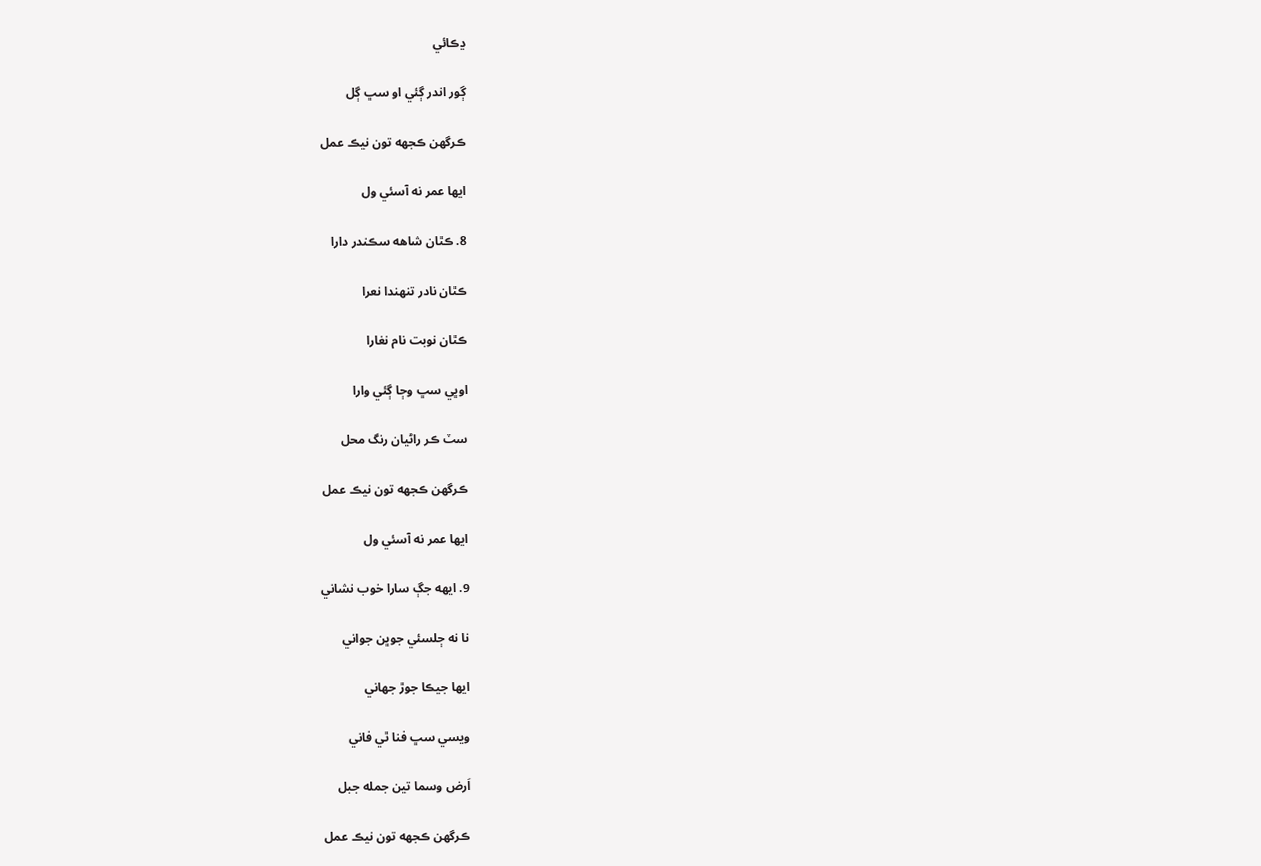ڍڪائي

ڳور اندر ڳئي او سڀ ڳل

ڪرگهن ڪجهه تون نيڪ عمل

ايها عمر نه آسئي ول

8. ڪٿان شاهه سڪندر دارا

ڪٿان نادر تنهندا نعرا

ڪٿان نوبت نام نغارا

اوڀي سڀ وڄا ڳئي وارا

سٽ ڪر راڻيان رنگ محل

ڪرگهن ڪجهه تون نيڪ عمل

ايها عمر نه آسئي ول

9. ايهه جڳ سارا خوب نشاني

نا نه ڄلسئي جوڀن جواني

ايها جيڪا جوڙ جهاني

ويسي سڀ فنا ٿي فاني

اَرض وسما تين جمله جبل

ڪرگهن ڪجهه تون نيڪ عمل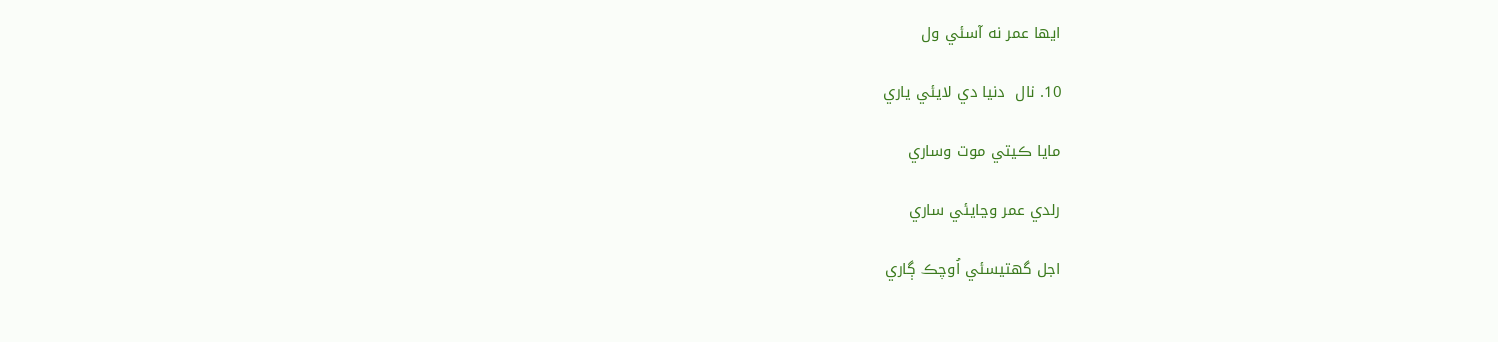ايها عمر نه آسئي ول

10. نال  دنيا دي لايئي ياري

مايا ڪيتي موت وساري

رلدي عمر وڃايئي ساري

اجل گهتيسئي اُوچڪ ڳاري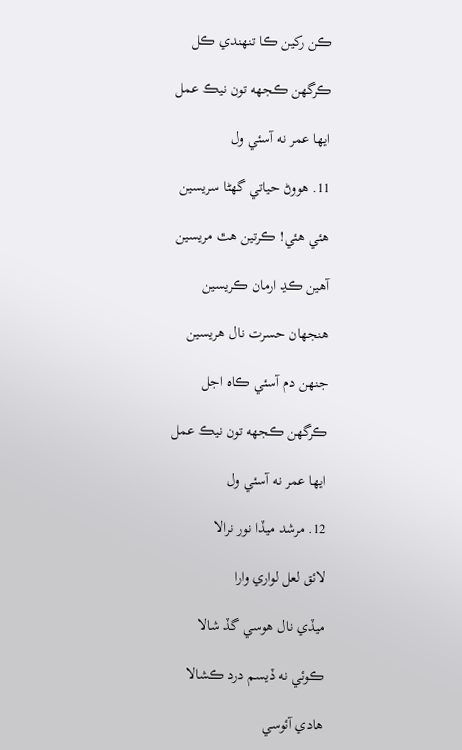ڪن رکين ڪا تنهندي ڪل

ڪرگهن ڪجهه تون نيڪ عمل

ايها عمر نه آسئي ول

11. هووڻ حياتي گهڻا سريسين

هئي هئي! ڪرتين هٿ مريسين

آهين ڪڍ ارمان ڪريسين

هنجهان حسرت نال هريسين

جنهن دم آسئي ڪاه اجل

ڪرگهن ڪجهه تون نيڪ عمل

ايها عمر نه آسئي ول

12. مرشد ميڏا نور نرالا

لائق لعل لواري وارا

ميڏي نال هوسي گڏ شالا

ڪوئي نه ڏيسم درد ڪشالا

هادي آئوسي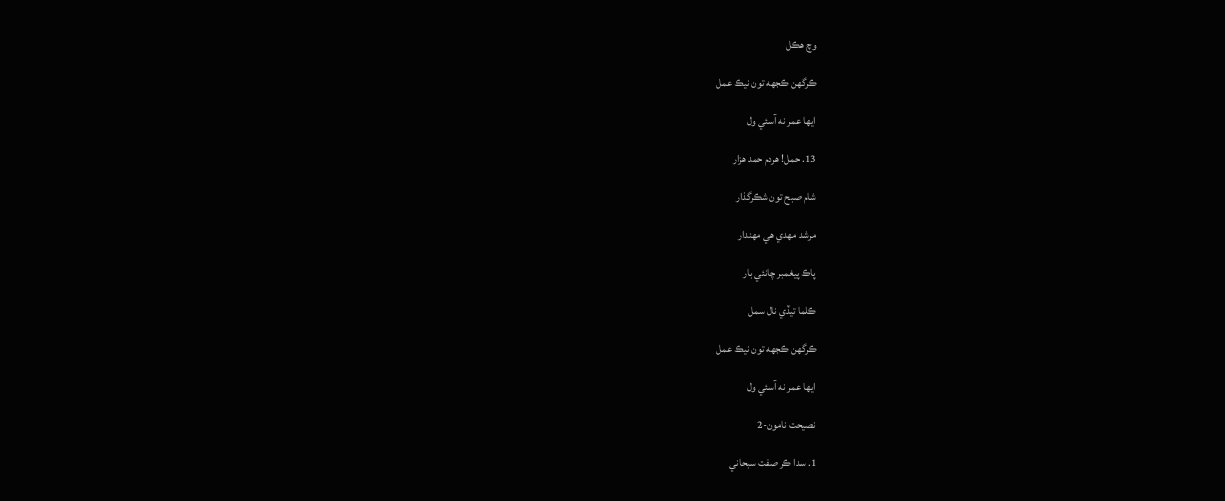وچ هڪل

ڪرگهن ڪجهه تون نيڪ عمل

ايها عمر نه آسئي ول

13. حمل! هردم حمد هزار

شام صبح تون شڪرگذار

مرشد مهدي هي مهندار

پاڪ پيغمبر چانئي بار

ڪلما تيڏي نال سمل

ڪرگهن ڪجهه تون نيڪ عمل

ايها عمر نه آسئي ول

نصيحت نامون-2

1. سدا ڪر صفت سبحاني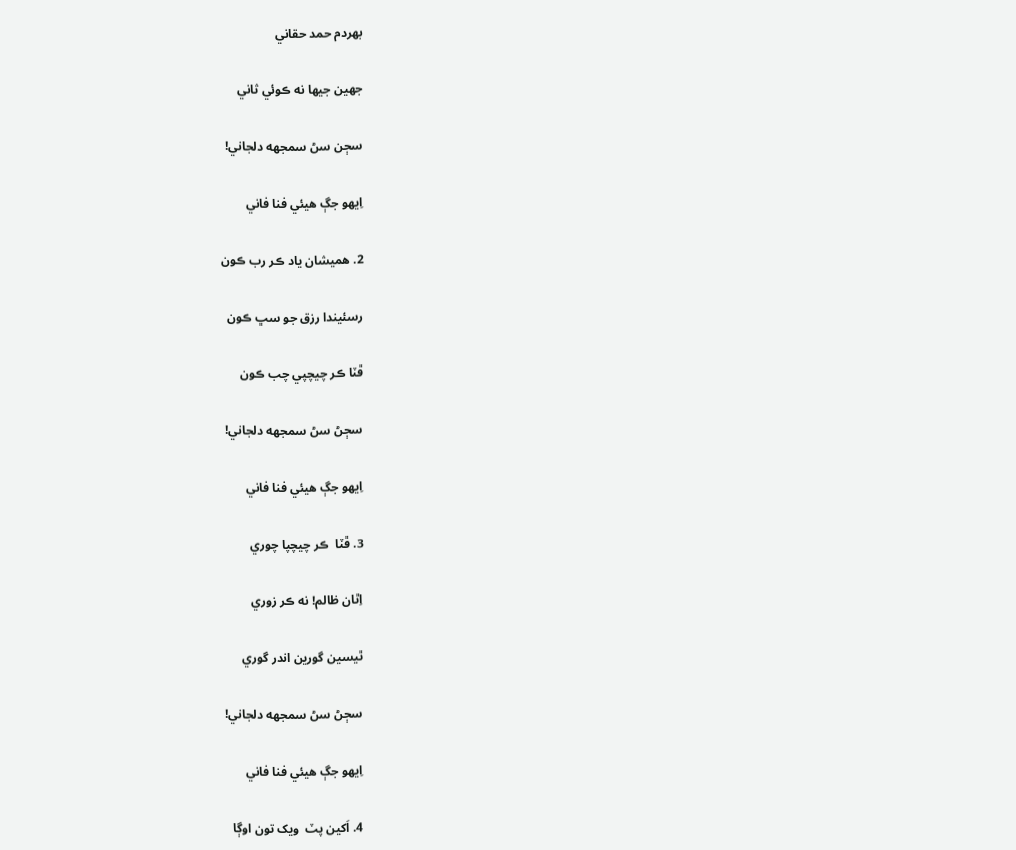بهردم حمد حقاني

جهين جيها نه ڪوئي ثاني

سڄن سڻ سمجهه دلجاني!

اِيهو جڳ هيئي فنا فاني

2. هميشان ياد ڪر رب ڪون

رسئيندا رزق جو سڀ ڪون

ڦٽا ڪر چيچپي چب ڪون

سڄڻ سڻ سمجهه دلجاني!

اِيهو جڳ هيئي فنا فاني

3. ڦٽا  ڪر چيچپا چوري

اِٿان ظالم! نه ڪر زوري

ٿيسين گورين اندر گوري

سڄڻ سڻ سمجهه دلجاني!

اِيهو جڳ هيئي فنا فاني

4. اَکين پٽ  ويک تون اوڳا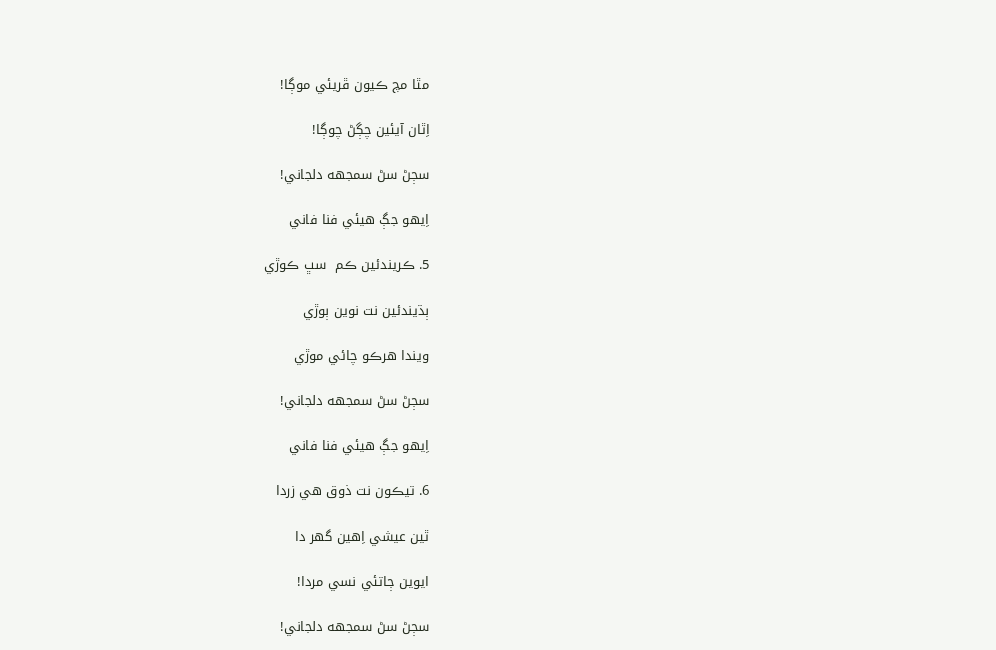مٿا مچ ڪيون ڦريئي موڳا!

اِٿان آيئين چڳڻ چوڳا!

سڄڻ سڻ سمجهه دلجاني!

اِيهو جڳ هيئي فنا فاني

5. ڪريندئين ڪم  سڀ ڪوڙي

ٻڌيندئين نت نوين ٻوڙي

ويندا هرڪو چائي موڙي

سڄڻ سڻ سمجهه دلجاني!

اِيهو جڳ هيئي فنا فاني

6. تيڪون نت ذوق هي زردا

ٿين عيشي اِهين گهر دا

ايوين ڄاتئي نسي مردا!

سڄڻ سڻ سمجهه دلجاني!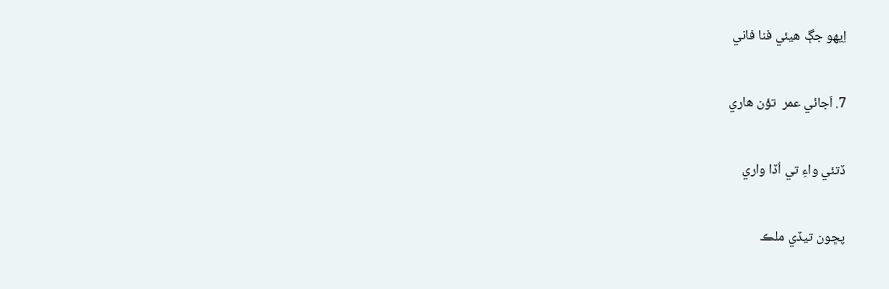اِيهو جڳ هيئي فنا فاني

7. اَجائي عمر  تؤن هاري

ڏتئي واءِ تي اُڏا واري

پڇون تيڏي ملڪ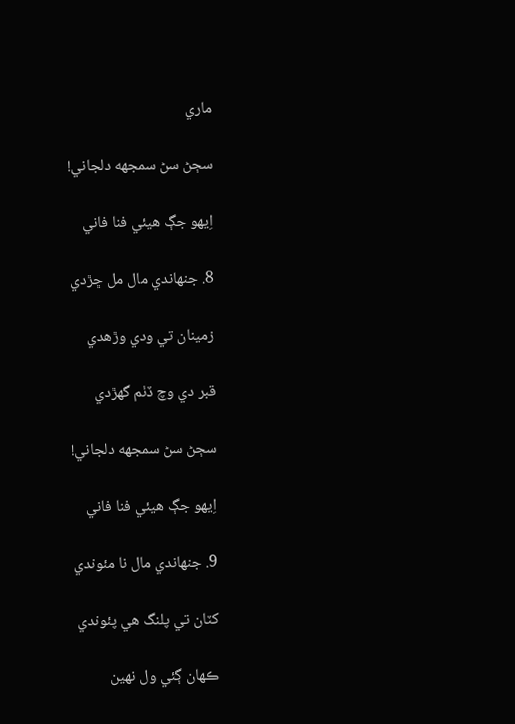ماري

سڄڻ سڻ سمجهه دلجاني!

اِيهو جڳ هيئي فنا فاني

8. جنهاندي مال مل ڇڙدي

زمينان تي ودي وڙهدي

قبر دي وچ ڏٺم گهڙدي

سڄڻ سڻ سمجهه دلجاني!

اِيهو جڳ هيئي فنا فاني

9. جنهاندي مال نا مئوندي

کٽان تي پلنگ هي پئوندي

ڪهان ڳئي ول نهين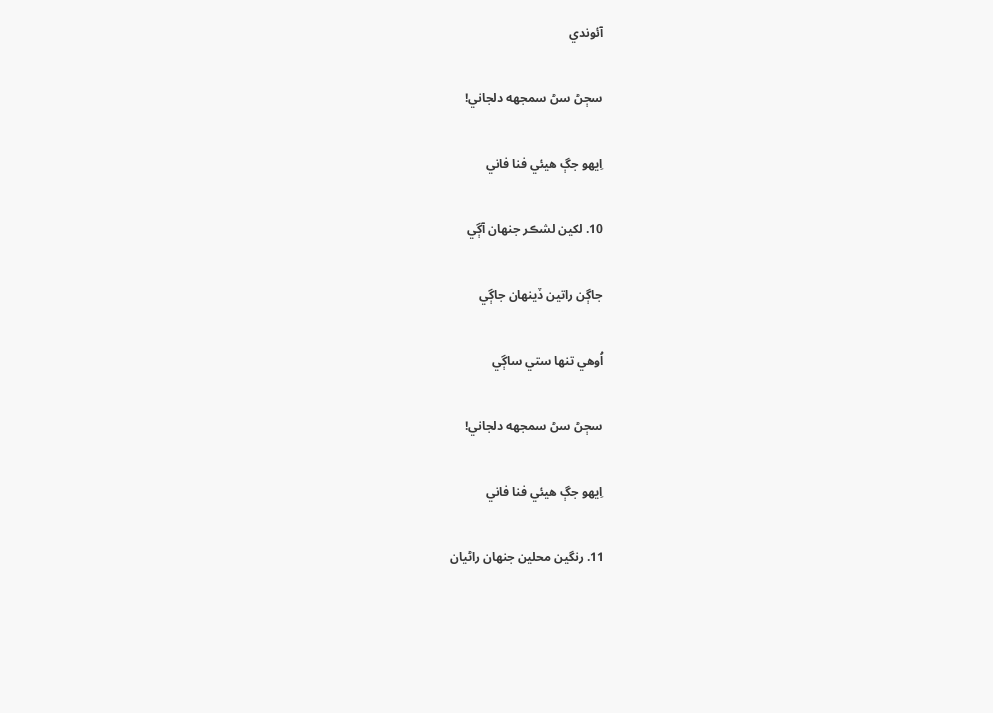آئوندي

سڄڻ سڻ سمجهه دلجاني!

اِيهو جڳ هيئي فنا فاني

10. لکين لشڪر جنهان آڳي

جاڳن راتين ڏينهان جاڳي

اُوهي تنها ستي ساڳي

سڄڻ سڻ سمجهه دلجاني!

اِيهو جڳ هيئي فنا فاني

11. رنگين محلين جنهان راڻيان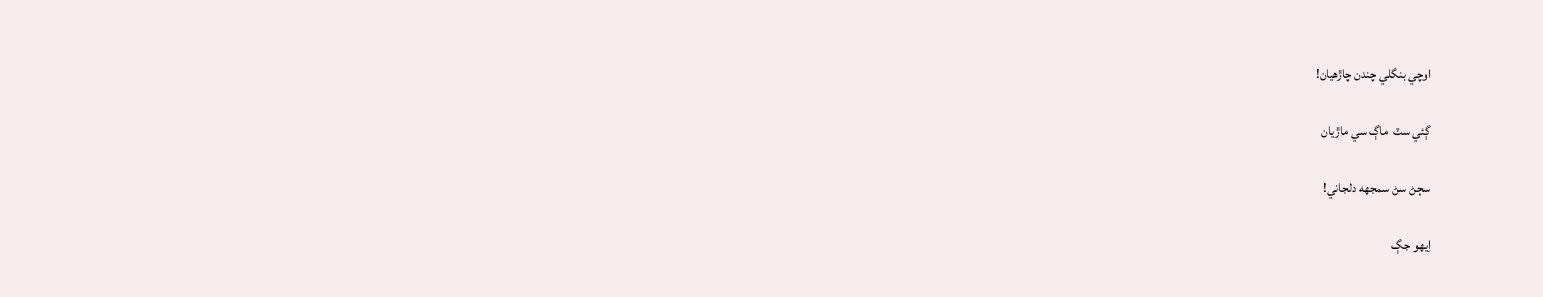اوچي بنگلي چندن چاڙهيان!

ڳئي سٽ  ماڳ سي ماڙيان

سڄڻ سڻ سمجهه دلجاني!

اِيهو جڳ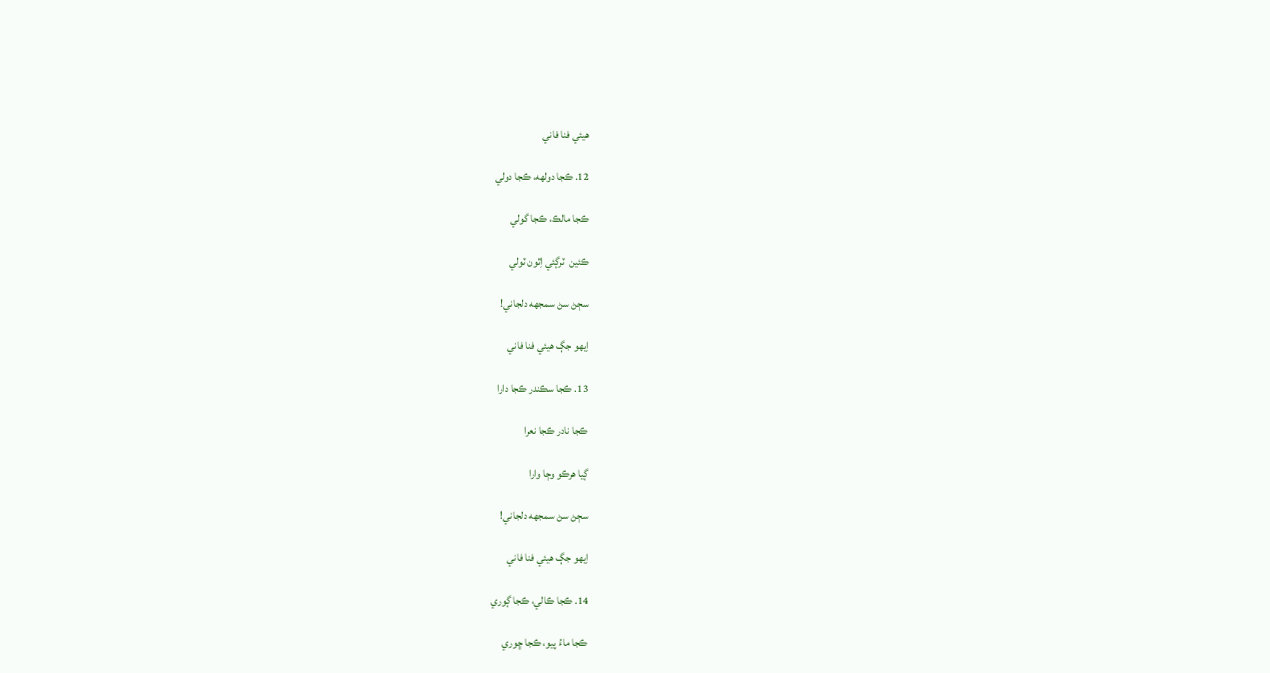هيئي فنا فاني

12. ڪجا دولهه، ڪجا دولي

ڪجا مالڪ، ڪجا گولي

ڪئين  ٽرڳئي اِٿون ٽولي

سڄڻ سڻ سمجهه دلجاني!

اِيهو جڳ هيئي فنا فاني

13. ڪجا سڪندر ڪجا دارا

ڪجا نادر ڪجا نعرا

ڳيا هرڪو وڄا وارا

سڄڻ سڻ سمجهه دلجاني!

اِيهو جڳ هيئي فنا فاني

14. ڪجا ڪالي، ڪجا ڳوري

ڪجا ماءُ پيو، ڪجا ڇوري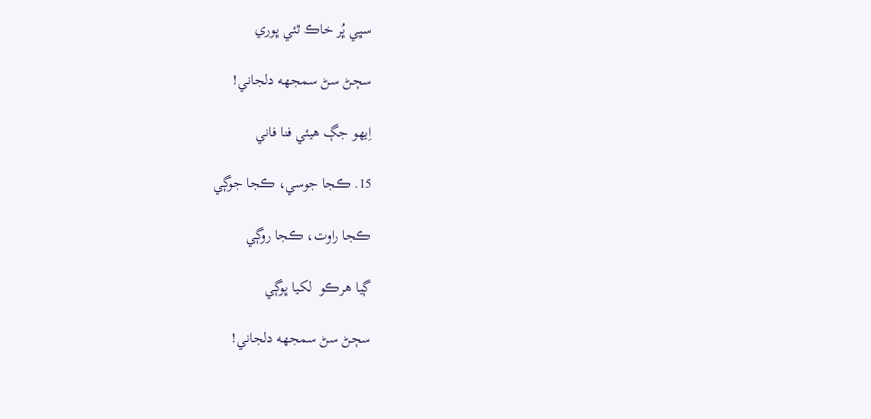سڀي ڀُر خاڪ ٿئي ڀوري

سڄڻ سڻ سمجهه دلجاني!

اِيهو جڳ هيئي فنا فاني

15. ڪجا جوسي، ڪجا جوڳي

ڪجا راوت، ڪجا روڳي

ڳيا هرڪو  لکيا ڀوڳي

سڄڻ سڻ سمجهه دلجاني!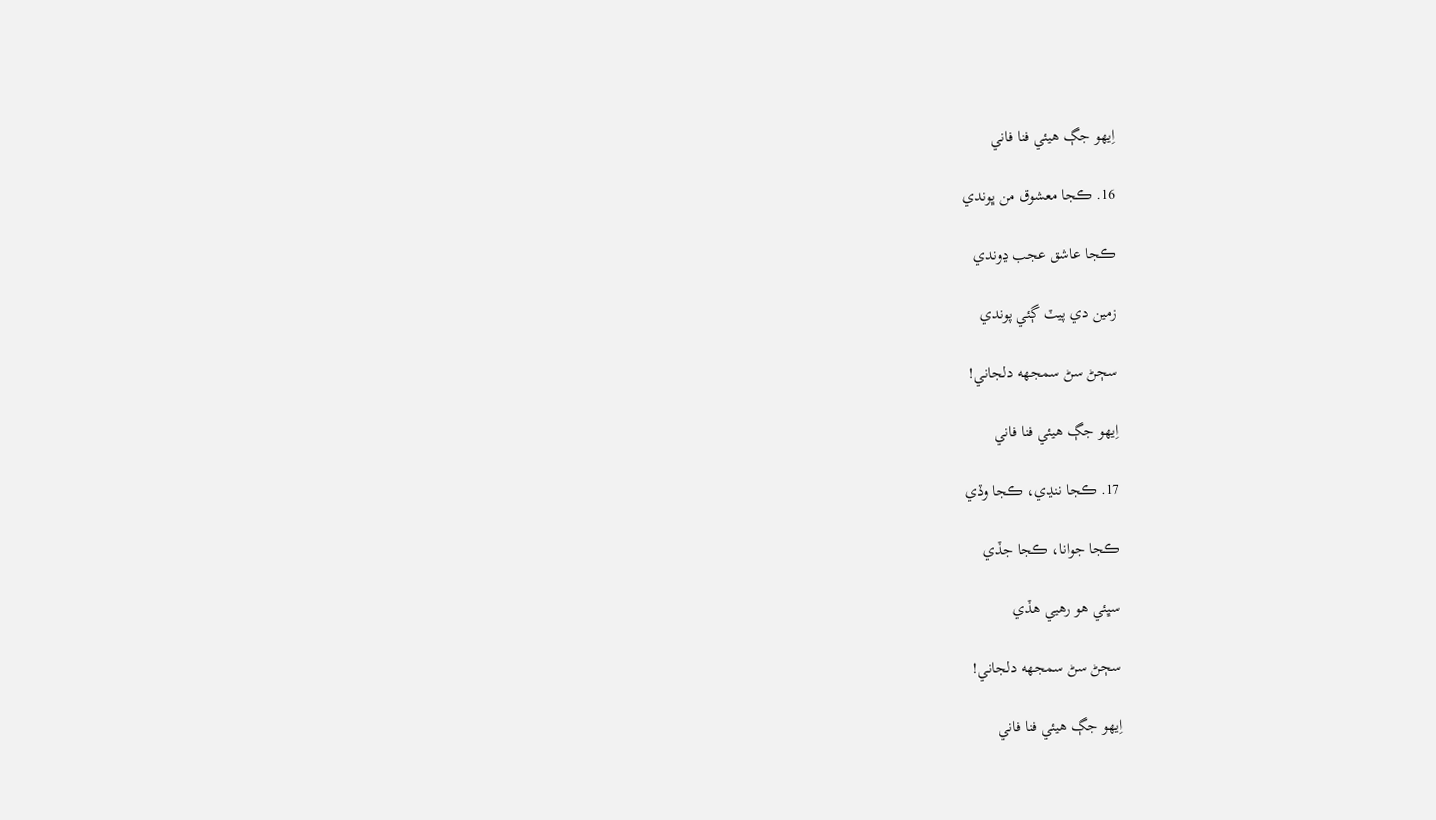اِيهو جڳ هيئي فنا فاني

16. ڪجا معشوق من ڀوندي

ڪجا عاشق عجب ڍوندي

زمين دي پيٽ ڳئي پوندي

سڄڻ سڻ سمجهه دلجاني!

اِيهو جڳ هيئي فنا فاني

17. ڪجا ننڍي، ڪجا وڏي

ڪجا جوانا، ڪجا جڏي

سڀئي هو رهيي هڏي

سڄڻ سڻ سمجهه دلجاني!

اِيهو جڳ هيئي فنا فاني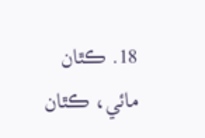18. ڪٿان مائي، ڪٿان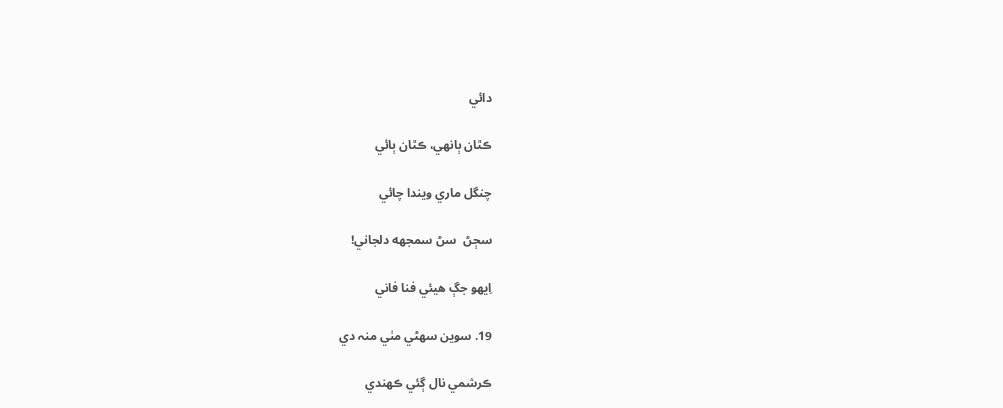دائي

ڪٿان ٻانهي، ڪٿان ٻائي

چنگل ماري ويندا چائي

سڄڻ  سڻ سمجهه دلجاني!

اِيهو جڳ هيئي فنا فاني

19. سوين سهڻي مٺي منہ دي

ڪرشمي نال ڳئي ڪهندي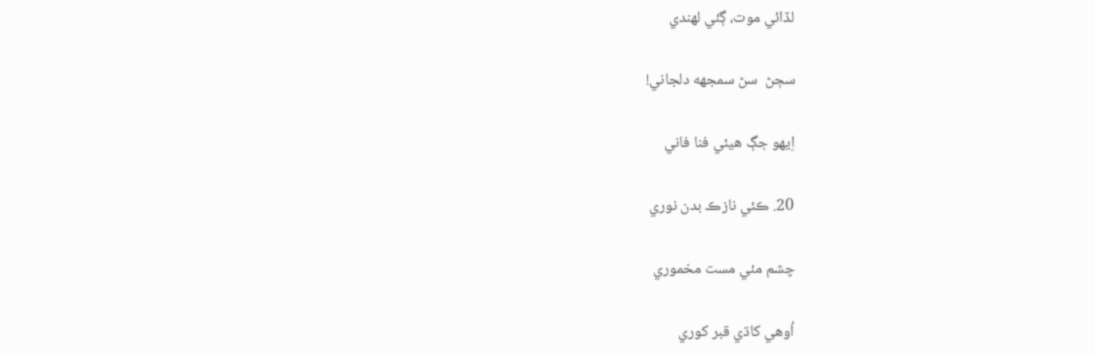لڏائي موت، ڳئي لهندي

سڄڻ  سڻ سمجهه دلجاني!

اِيهو جڳ هيئي فنا فاني

20. ڪئي نازڪ بدن نوري

چشم مئي مست مخموري

اُوهي کاڌي قبر کوري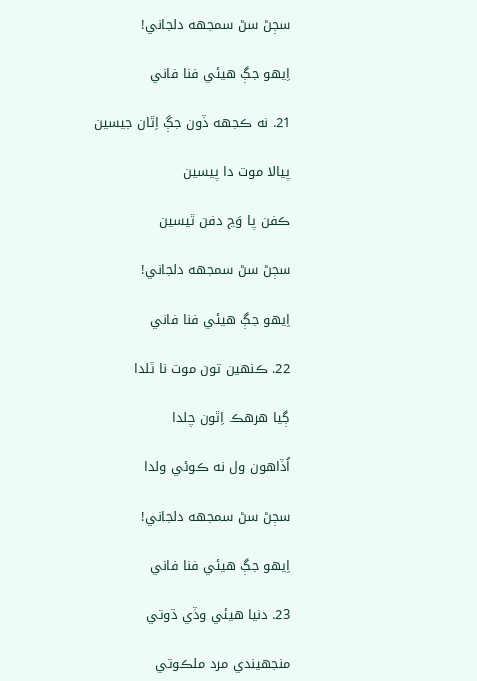سڄڻ سڻ سمجهه دلجاني!

اِيهو جڳ هيئي فنا فاني

21. نه ڪجهه ڏون جڳ اِٿان جيسين

پيالا موت دا پيسين

ڪفن پا وَڃ دفن ٿيسين

سڄڻ سڻ سمجهه دلجاني!

اِيهو جڳ هيئي فنا فاني

22. ڪنهين تون موت نا ٽلدا

ڳيا هرهڪ اِٿون چلدا

اُڏاهون ول نه ڪوئي ولدا

سڄڻ سڻ سمجهه دلجاني!

اِيهو جڳ هيئي فنا فاني

23. دنيا هيئي وڏي ڌوتي

منجهيندي مرد ملڪوتي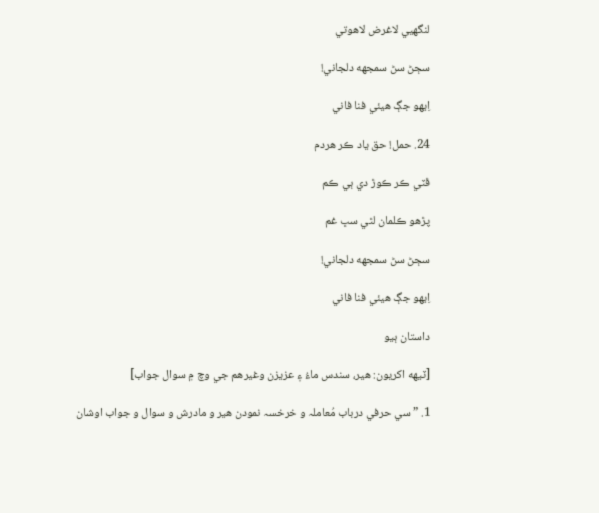لنگهيي لاغرض لاهوتي

سڄڻ سڻ سمجهه دلجاني!

اِيهو جڳ هيئي فنا فاني

24. حمل! حق ياد ڪر هردم

ڦٽي ڪر ڪوڙ دي ٻي ڪم

پڙهو ڪلمان لٿي سڀ غم

سڄڻ سڻ سمجهه دلجاني!

اِيهو جڳ هيئي فنا فاني

داستان ٻيو

[ٽيهه اکريون: هير، سندس ماءُ ۽ عزيزن وغيرهم جي وچ ۾ سوال جواب]

1. ”سي حرفي درباب مُعاملہ و خرخسہ نمودن هير و مادرش و سوال و جواب اوشان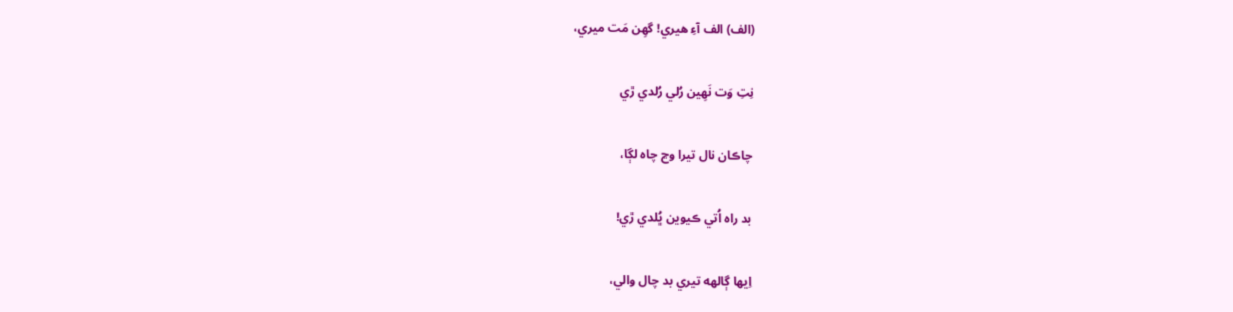(الف) الف آءِ هيري! گهِن مَت ميري،

نِتِ وَت نَهِين رُلي رُلدي ڙي

چاڪان نال تيرا وڃ چاه لڳا،

بد راه اُتي ڪيوين ڀُلدي ڙي!

اِيها ڳالهه تيري بد چال والي،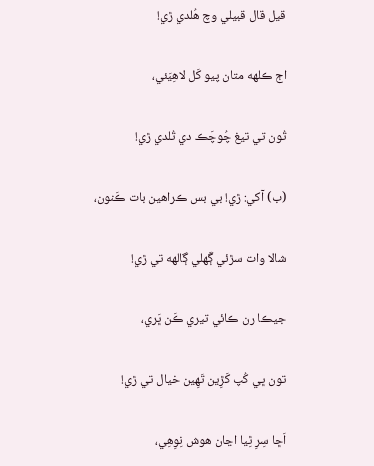قيل قال قبيلي وچ هُلدي ڙي!

اڄ ڪلهه متان پيو کَل لاهِيَئي،

تُون تي تيغ چُوچَڪ دي تُلدي ڙي!

(ب) آکي: ڙي! بي بس ڪراهين بات ڪَنون،

شالا وات سڙئي ڳَهلي ڳالهه تي ڙي!

جيڪا رن ڪائي تيري ڪَن ڀَري،

تون ڀي کُپ کَڙِين تَهِين خيال تي ڙي!

اَڇا سِرِ ٿِيا اڃان هوش نِوِهِي،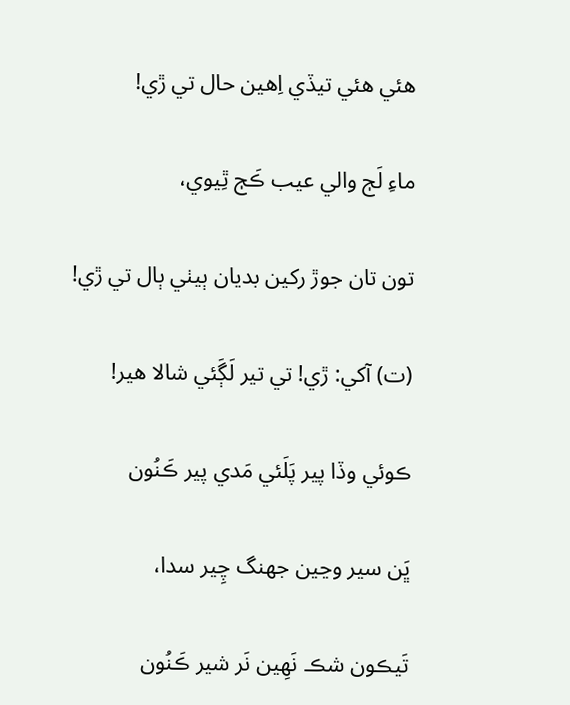هئي هئي تيڏي اِهين حال تي ڙي!

ماءِ لَڄ والي عيب ڪَڄ ٿِيوي،

تون تان جوڙ رکين بديان ٻيٺي ٻال تي ڙي!

(ت) آکي: ڙي! تي تير لَڳَئي شالا هير!

ڪوئي وڏا پير پَلَئي مَدي پير ڪَنُون

ڀَن سير وڃين جهنگ چِير سدا،

تَيڪون شڪ نَهِين نَر شير ڪَنُون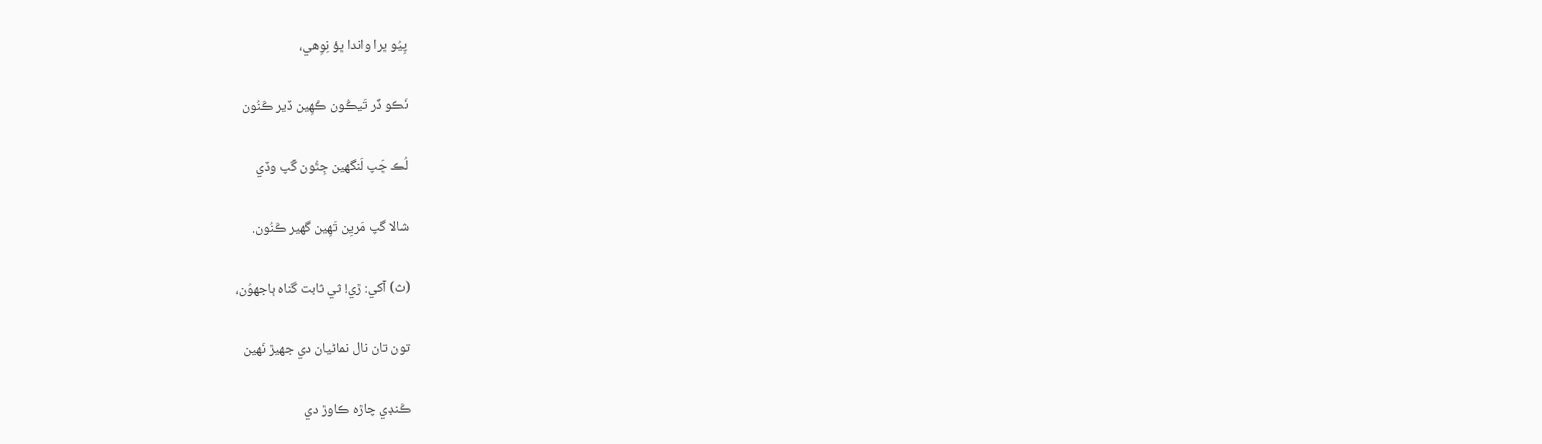پِيُو ڀرا واندا ڀؤ نِوِهي،

نَڪو ڏَر تَيڪُون ڪَهِين ڏير ڪَنُون

لُڪ ڇَپ لَنگهين جِٿُون گَپ وڏي

شالا گپ مَريِن تَهِين گهير ڪَنُون.

(ث) آکي: ڙي! ثي ثابت گناه ٻاجهوُن،

تون تان نال نماڻيان دي جهيڙ نَهين

ڪَنڊي چاڙه ڪاوڙ دي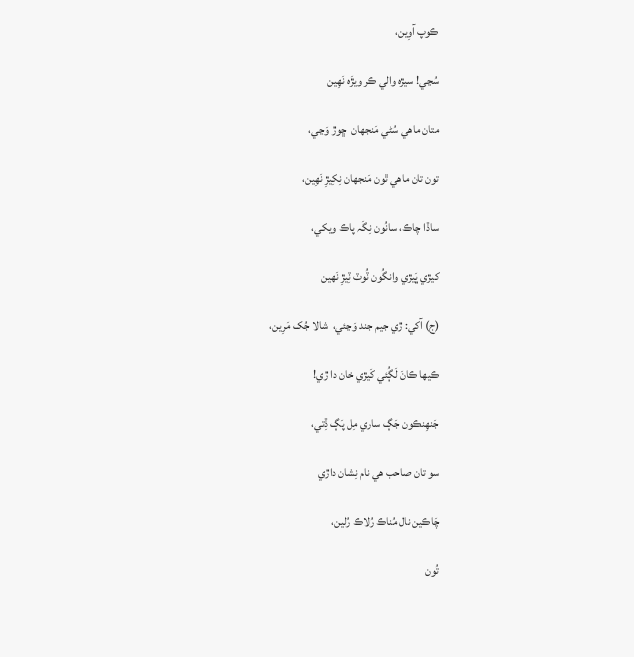ڪوپ آوِين،

سُڃي! سيڙه والي ڪر ويڙَه نَهِين

متان ماهي سُڻي مَنجهان  ڇوڙ وَڃي،

تون تان ماهي ٿون مَنجهان نِکِيڙِ نَهِين،

ساڏا چاڪ، سانُون نِگَہ پاڪ ويکي،

کيڙي ڀَيڙي وانگُون ٽُوٽ ٽِيڙِ نَهين

(ج) آکي: ڙي جيم جند وَڃئي،  شالا جُک مَرِين،

ڪيها ڪانَ لَڳُئي کَيڙي خان دا ڙي!

جَنهِنڪون جَڳ ساري مِل پَڳ ڏِتي،

سو تان صاحب هي نام نِشان داڙي

چَاڪين نال مُناڪ رُلاڪ رُلين،

تُون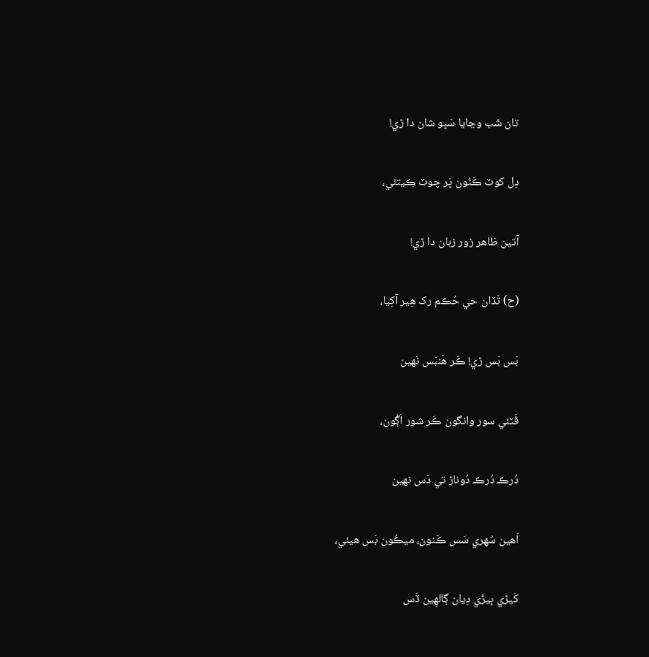تان شَب وڃايا سَڀو شان دا ڙي!

دِل کوٽ ڪَنُون ڀَر چوٽ ڪِيتئي،

آتين ظاهر زور زبان دا ڙي!

(ح) تَڏان حي حُڪم رک هِير آکِيا،

بَس بَس ڙي! ڪَر هَنبَس نَهين

ڦَٽئي سور وانگون ڪَر شور اَڳُون،

دُرڪ دُرڪ دُوناڙ تي دَس نهين

اَهين سُهري سَس ڪَنون، ميڪُون بَس هيئي،

کَيڙي ڀيڙَي دِيان ڳالهِين ڏَس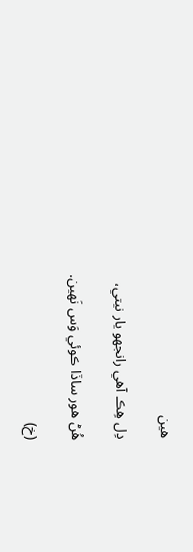هين

دِل هِڪ آهي رانجهو يار نيتي،

هُڻ هور ساڏا ڪوئي وَس نَهين.

(خ)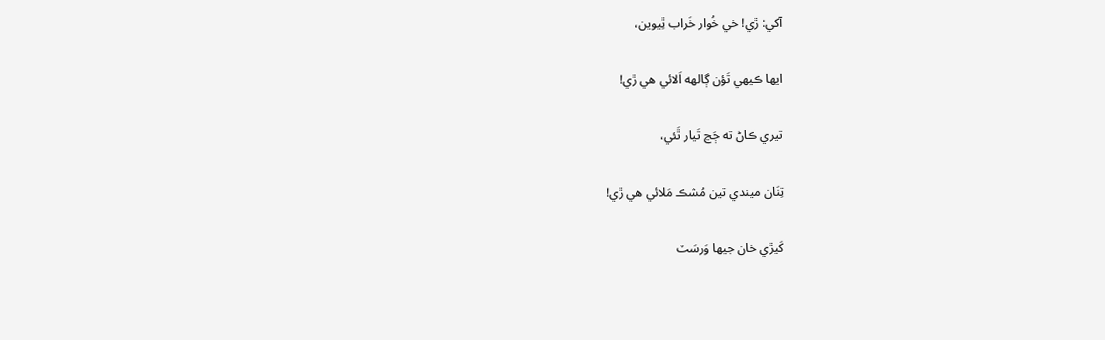آکي: ڙي! خي خُوار خَراب ٿِيوين،

ايها ڪيهي تَؤن ڳالهه اَلائي هي ڙي!

تيري ڪاڻ ته ڄَڃ تَيار ٿَئي،

تِنَان ميندي تين مُشڪ مَلائي هي ڙي!

کَيڙي خان جيها وَرسَٽ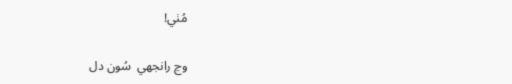مُٺي!

وڃ رانجهي  سُون دل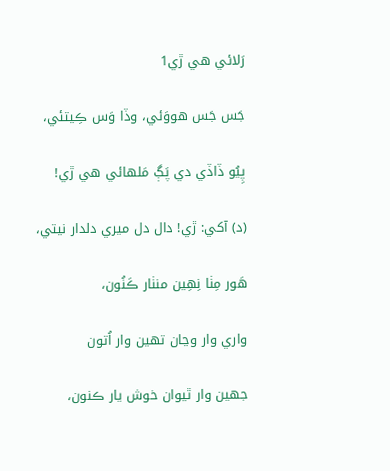رَلائي هي ڙي1

جَس جَس هووَئي، وڏا وَس ڪِيتئي،

پِيُو ڏاڏي دي پَڳ مَلهائي هي ڙي!

(د) آکي: ڙي! دال دل ميري دلدار نيتي،

هَور مِٺا نِهِين منٺار ڪَنُون،

واري وار وڃان تهين وار اُتون

جهين وار ٿيوان خوش يار ڪنون،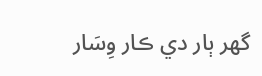گهر ٻار دي ڪار وِسَار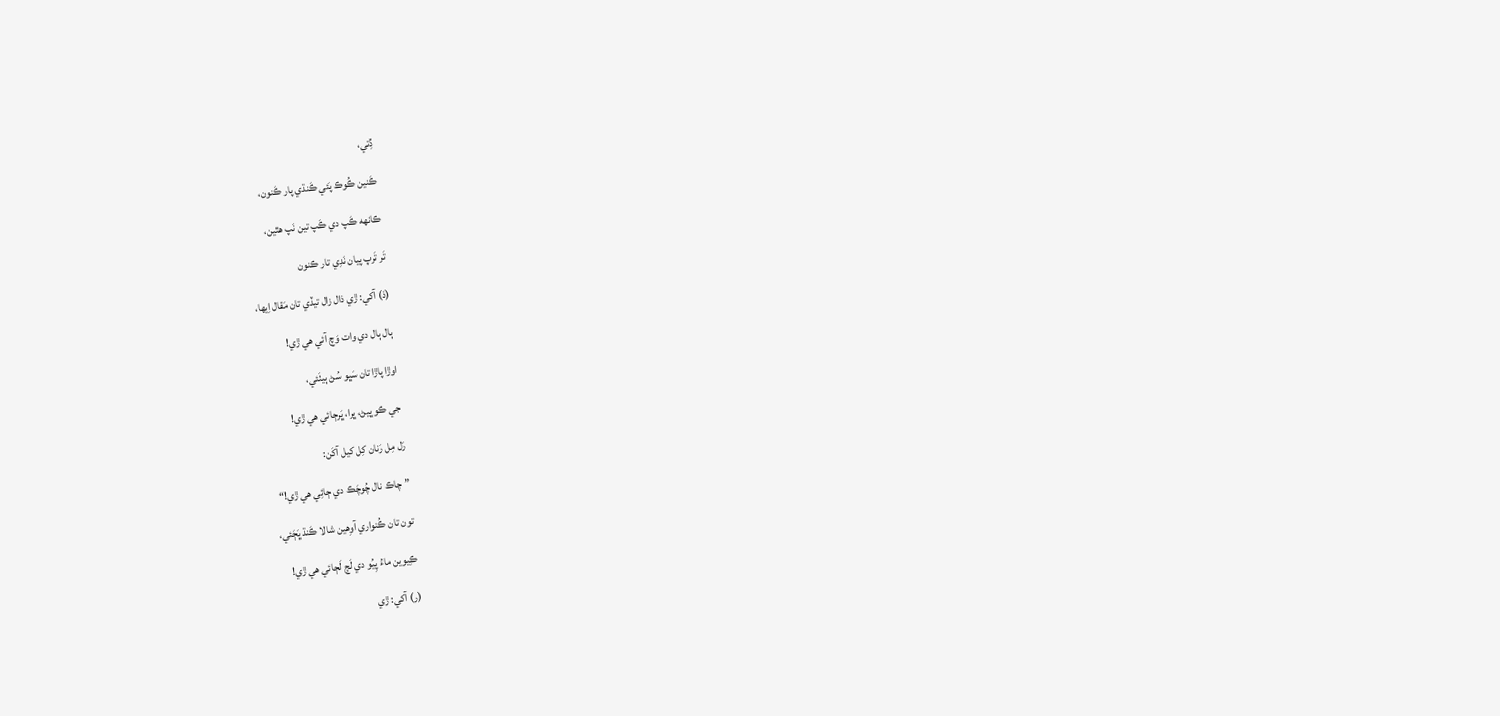ڏِتي،

ڪَنين ڪُوڪ پَئي ڪَنڌي پار ڪَنون،

ڪانهه ڪَپ دي ڪَپ تين نَپ هٿين،

تَر تَرپ پيان نَدِي تار ڪنون

(ذ) آکي: ڙي ذال زال تيڏي تان مَقال اِيها،

ٻال ٻال دي وات وَچ آئي هي ڙي!

اوڙا پاڙا تان سَڀو سُڻ ٻيٺَئي،

جي ڪو ڀيڻ، ڀرا، ڀَرڄائي هي ڙي!

رَل مِل رَنان کِل کيل آکَن:

”چاڪ نال چُوچَڪ دي ڄائِي هي ڙي!“

تون تان ڪُنواري آوِهين شالا ڪَنڌ ڀَڄَئي،

ڪِيوين ماءُ پِيُو دي لَڄ لَڄائي هي ڙي!

(ر) آکي: ڙي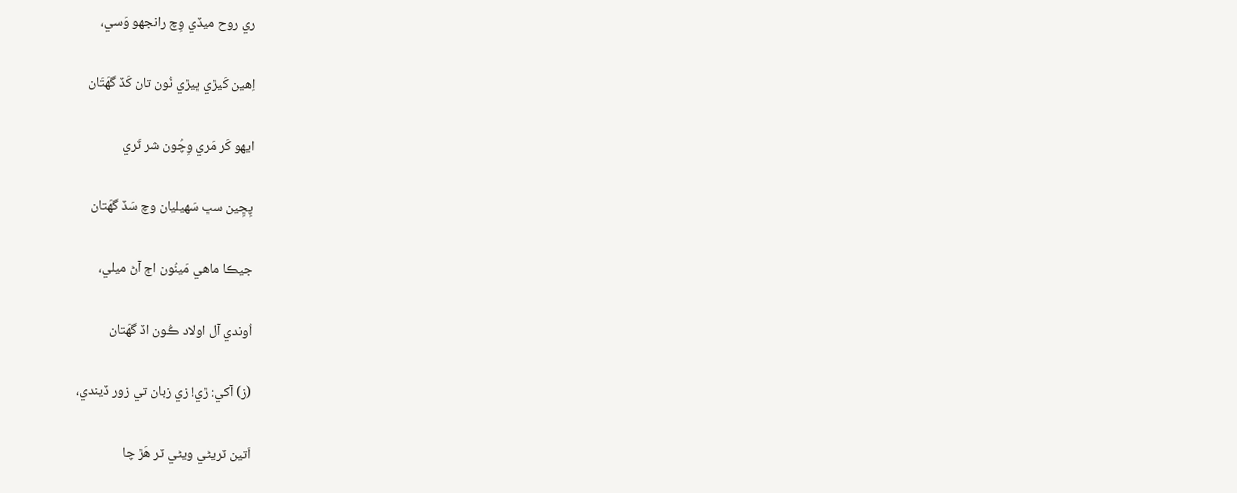ري روح ميڏي وِچ رانجهو وَسي،

اِهين کَيڙي ڀيڙي نُون تان کَڏ گهَتَان

ايهو کَر مَري وِچُون شر ٽَري

پِڇِين سڀ سَهيليان وچ سَڏ گهَتان

جيڪا ماهي مَينُون اڄ آڻ ميلي،

اُوندي آل اولاد ڪُون اڏ گهَتان

(ز) آکي: ڙي! زي زبان تي زور ڏيندي،

اَتين ٽريڻي ويڻي ٽر هَڙ چا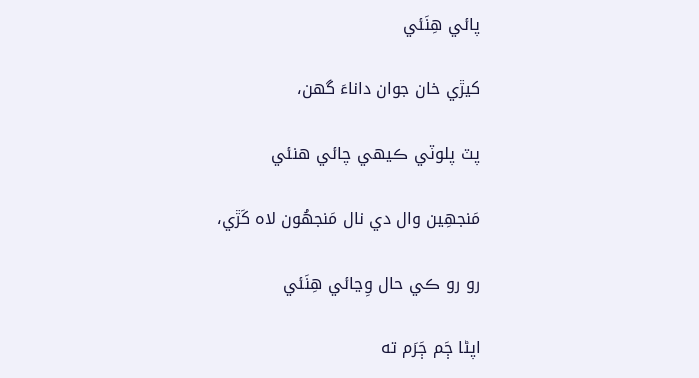پائي هِنَئي

کيڙي خان جوان داناءَ گهن،

پٽ پلوٽي ڪيهي چائي هنئي

مَنجهِين وال دي نال مَنجهُون لاه کَڙي،

رو رو ڪي حال وِڃائي هِنَئي

اپڻا ڄَم ڄَرَم ته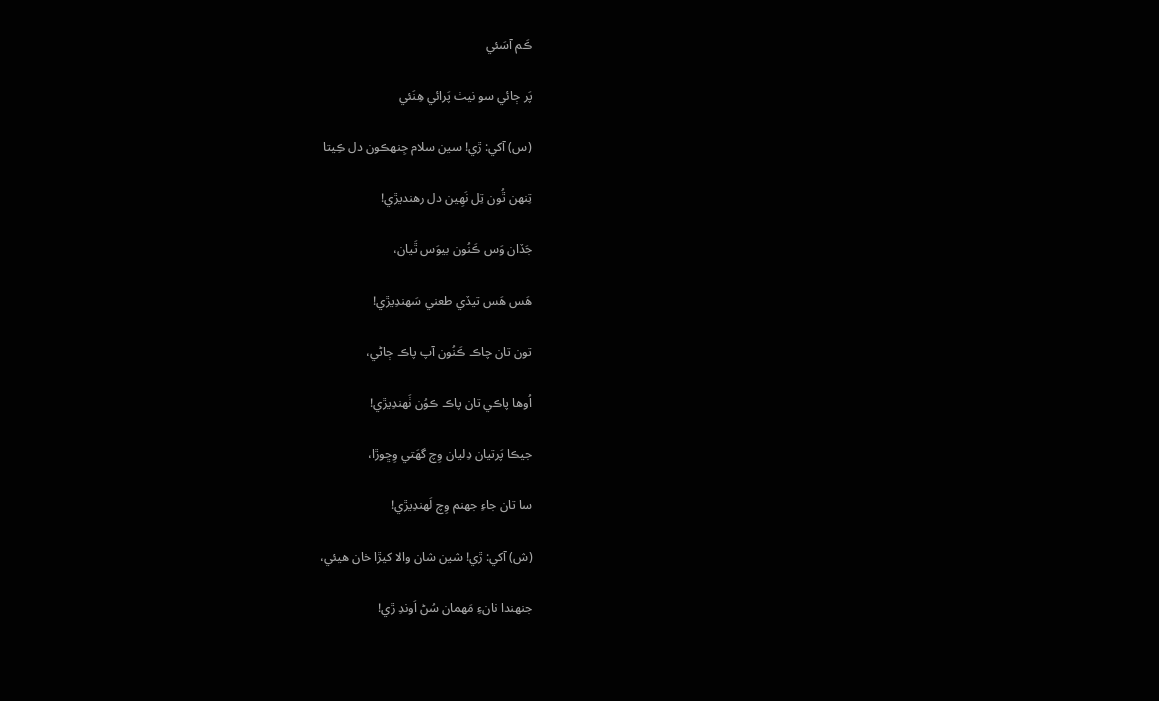ڪَم آسَئي

پَر ڄائي سو نيٺ پَرائي هِنَئي

(س) آکي: ڙي! سين سلام جِنهڪون دل ڪِيتا

تِنهن ٿُون تِل نَهِين دل رهنديڙي!

جَڏان وَس ڪَنُون بيوَس ٿَيان،

هَس هَس تيڏي طعني سَهندِيڙي!

تون تان چاڪ ڪَنُون آپ پاڪ ڄاڻي،

اُوها پاڪي تان پاڪ ڪوُن ٺَهندِيڙي!

جيڪا پَرتيان دِليان وِچ گهَتي وِڇوڙا،

سا تان جاءِ جهنم وِچ لَهندِيڙي!

(ش) آکي: ڙي! شين شان والا کيڙا خان هيئي،

جنهندا نانءِ مَهمان سُڻ اَوندِ ڙي!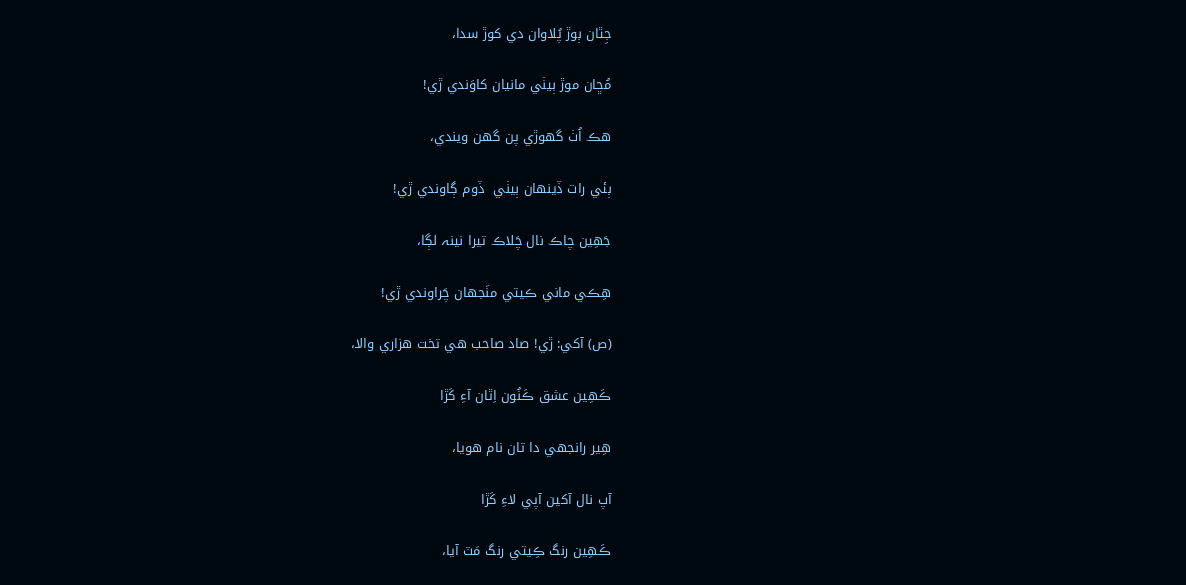جِٿان ٻوڙ پُلاوان دي کوڙ سدا،

مُڇان موڙ ٻيٺي مانيان کاوَندي ڙي!

هڪ اُٺ گهوڙي پن گهن ويندي،

ٻئي رات ڏينهان ٻيٺي  ڏوم ڳاوندي ڙي!

جَهِين چاڪ نال چَلاڪ تيرا نينہ لڳا،

هِڪي ماني ڪيتي منَجهان چَراوندي ڙي!

(ص) آکي: ڙي! صاد صاحب هي تخت هزاري والا،

ڪَهِين عشق ڪَنُون اِٿان آءِ کَڙا

هِير رانجهي دا تان نام هويا،

آپ نال آکين آپي لاءِ کَڙا

ڪَهِين رنگ ڪِيتي رنگ مَٽ آيا،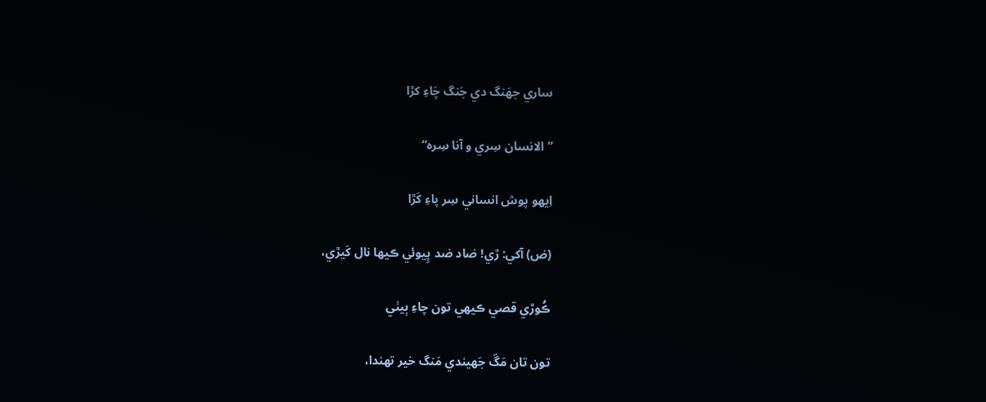ساري جهَنگ دي جَنگ چَاءِ کڙا

”الانسان سِري و آنا سِره“

اِيهو پوش انساني سِر پاءِ کَڙا

(ض) آکي: ڙي! ضاد ضد پِيوئي ڪيها نال کَيڙي،

ڪُوڙي قصي ڪيهي تون چاءِ ٻيٺي

تون تان مَڱ جَهيندي مَنگ خير تهندا،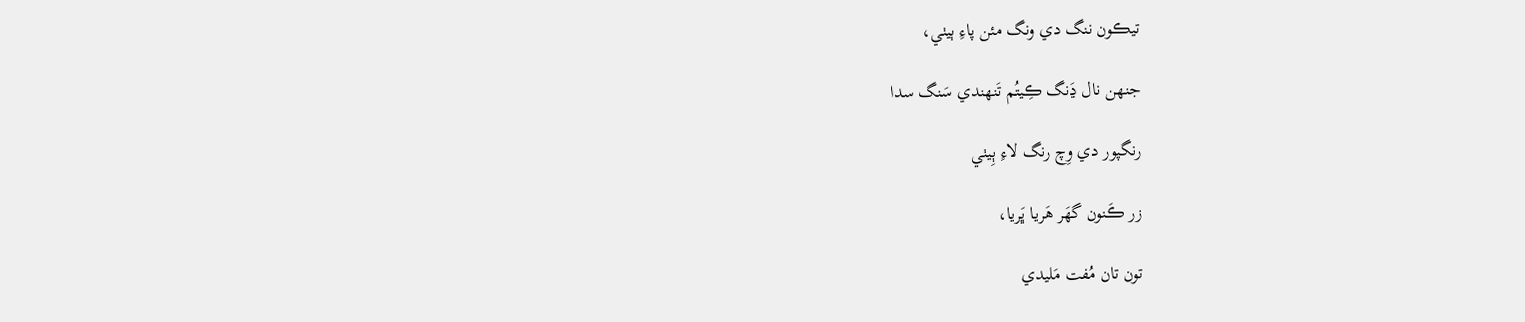تيڪون ننگ دي ونگ مئن پاءِ ٻيٺي،

جنهن نال ڍَنگ ڪِيتُم تَنهندي سَنگ سدا

رنگپور دي وِچ رنگ لاءِ ٻِيٺي

زر ڪَنون گهَر هَريا ڀَريا،

تون تان مُفت مَليدي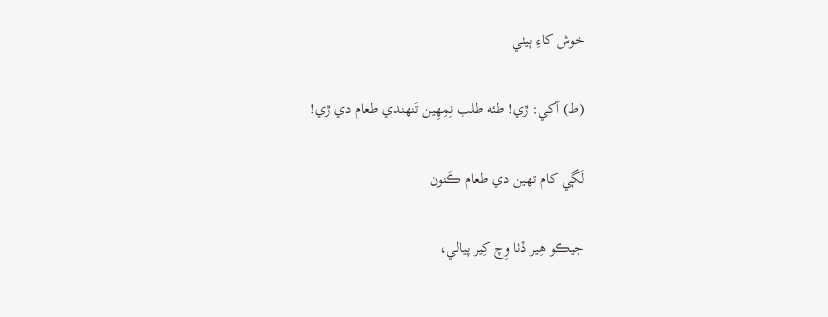خوش کاءِ ٻيٺي

(ط) آکي: ڙي! طئه طلب نِمِهِين تَنهندي طعام دي ڙي!

لَڳي کام تهين دي طعام ڪَنون

جيڪو هِير ڏٺا وِچ کِير پيالي،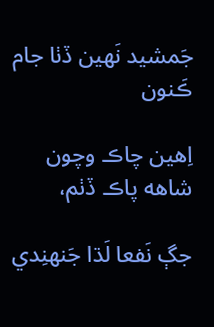جَمشيد نَهين ڏٺا جام ڪَنون

اِهين چاڪ وچون شاهه پاڪ ڏٺم،

جڳ نَفعا لَڌا جَنهنِدي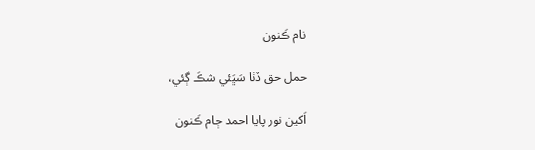نام ڪَنون

حمل حق ڏٺا سَڀَئي شڪَ ڳئي،

اَکين نور پايا احمد ڄام ڪَنون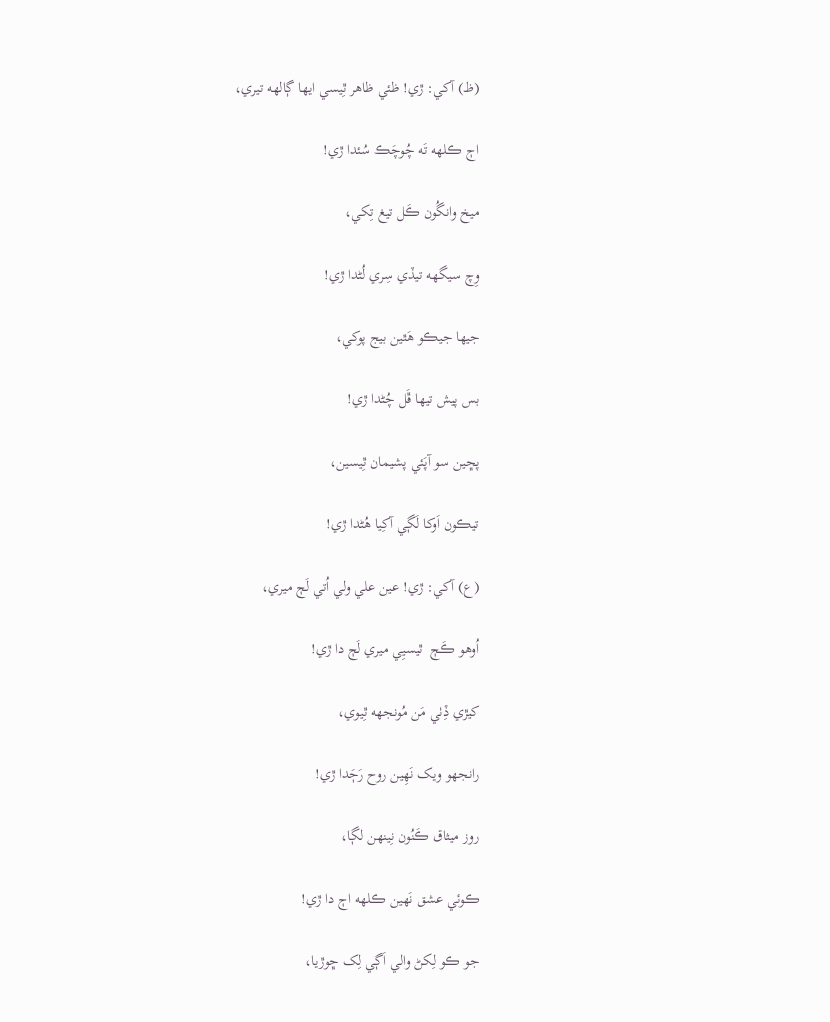(ظ) آکي: ڙي! ظئي ظاهر ٿِيسي ايها ڳالهه تيري،

اڄ ڪلهه تَه چُوچَڪ سُئدا ڙي!

ميخ وانگُون ڪَل تيغ تِکي،

وِچ سيگهه تيڏي سِري لُڻدا ڙي!

جيها جيڪو هَٿين بيج پوکي،

بس پيش تيها ڦَل چُڻدا ڙي!

پڇين سو آپَئي پشيمان ٿِيسين،

تيڪون اَوکا لَڳي آکِيا هُڻدا ڙي!

(ع) آکي: ڙي! عين علي ولي اُتي لَڄ ميري،

اُوهو ڪَڄ  ٿيسيِي ميري لَڄ دا ڙي!

کيڙي ڏِٺي مَن مُونجهه ٿِيوي،

رانجهو ويک نَهِين روح رَڄَدا ڙي!

روز ميثاق ڪَنُون نِينهن لڳا،

ڪوئي عشق نَهين ڪلهه اڄ دا ڙي!

جو ڪو لِکڻ والي اَڳي لِک ڇوڙيا،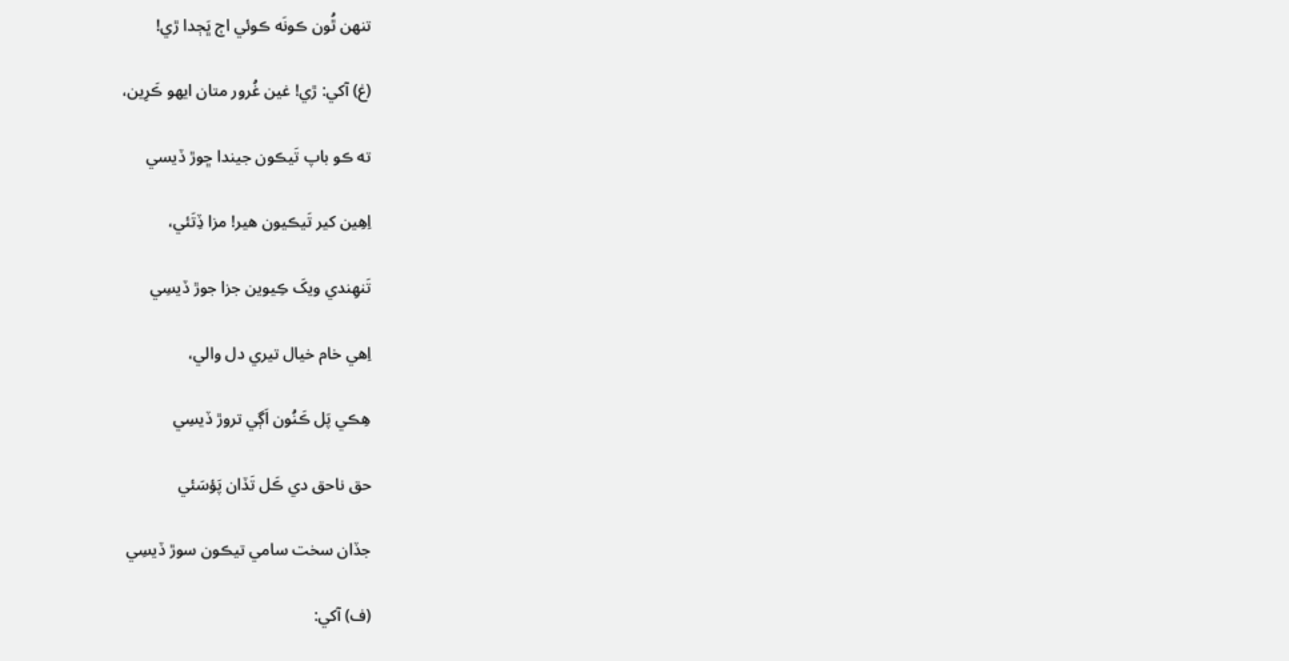تنهن ٿُون ڪونَه ڪوئي اڄ ڀَڄدا ڙي!

(غ) آکي: ڙي! غين غُرور متان ايهو ڪَرِين،

ته ڪو باپ تَيڪون جيندا ڇوڙ ڏيسي

اِهِين کير تَيڪيون هير! مزا ڏِتَئي،

تَنهِندي ويکَ ڪِيوين جزا جوڙ ڏيسِي

اِهي خام خيال تيري دل والي،

هِڪي پَل ڪَنُون اَڳي تروڙ ڏيسِي

حق ناحق دي ڪَل تَڏان پَؤسَئي

جڏان سخت سامي تيڪون سوڙ ڏيسِي

(ف) آکي: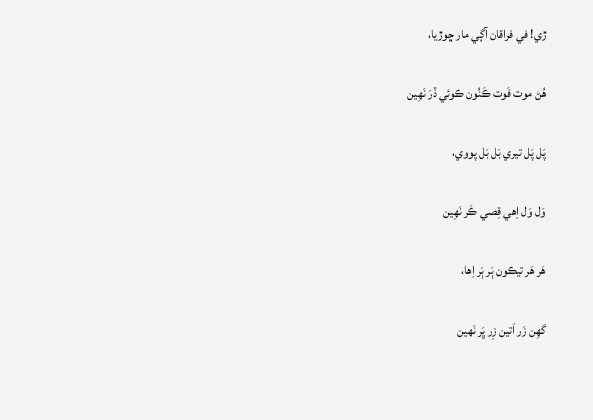ڙي! في فراقان آڳي مار ڇوڙيا،

هُڻ موت فَوت ڪَنُون ڪوئي ڏرَ نَهِين

پَل پَل تيري بَل بَل پووي،

وَل وَل اِهي قِصي ڪَر نَهِين

هَر هَر تيڪون ٻَر ٻَر اِها،

گهِن زَر اَتين زِر ڀَر نَهين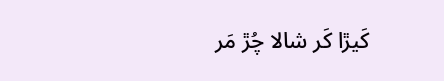کَيڙا کَر شالا چُڙ مَر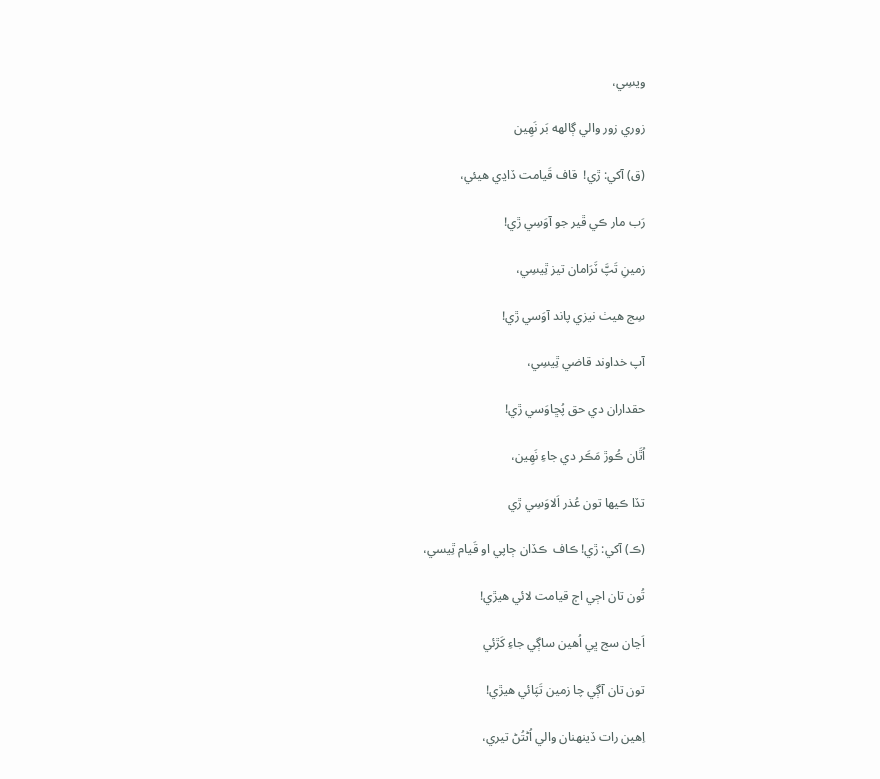ويسِي،

زوري زور والي ڳالهه بَر نَهِين

(ق) آکي: ڙي!  قاف قَيامت ڏاڍي هيئي،

رَب مار ڪي ڦير جو آوَسِي ڙي!

زمينِ تَپَّ ٽَرَامان تيز ٿِيسِي،

سِج هيٺ نيزي پاند آوَسي ڙي!

آپ خداوند قاضي ٿِيسِي،

حقداران دي حق پُڇاوَسي ڙي!

اُٿَان ڪُوڙ مَڪَر دي جاءِ نَهِين،

تڏا ڪيها تون عُذر اَلاوَسِي ڙي

(ڪ) آکي: ڙي! ڪاف  ڪڏان ڄاپي او قَيام ٿِيسي،

تُون تان اڄي اڄ قيامت لائي هيڙي!

اَڃان سج ڀي اُهين ساڳي جاءِ کَڙئي

تون تان آڳي چا زمين تَپَائي هيڙي!

اِهين رات ڏينهنان والي اُڻتُڻ تيري،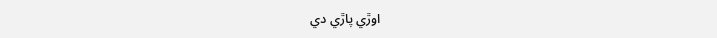اوڙي پاڙي دي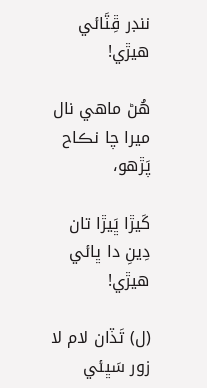ننڊر ڦِٽَائي هيڙي!

هُڻ ماهي نال ميرا چا نڪاح پَڙهو،

کَيڙا ڀَيڙا تان دِينِ دا ڀائي هيڙي!

(ل) تَڏان لام لا زور سَڀئي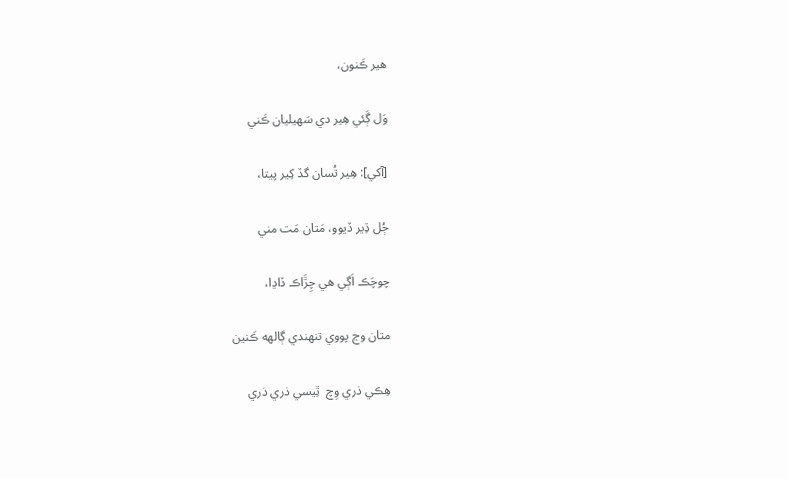هير ڪَنون،

وَل ڳَئي هِير دي سَهيليان ڪَني

[آکي]: هِير تُسان گڏ کِير پيتا،

ڄُل ڌِير ڏيوو، مَتان مَت مني

چوچَڪ اَڳي هي چِڙَاڪ ڏاڍا،

متان وڃ پووي تنهندي ڳالهه ڪَنين

هِڪي ذري وِچ  ٿِيسي ذري ذري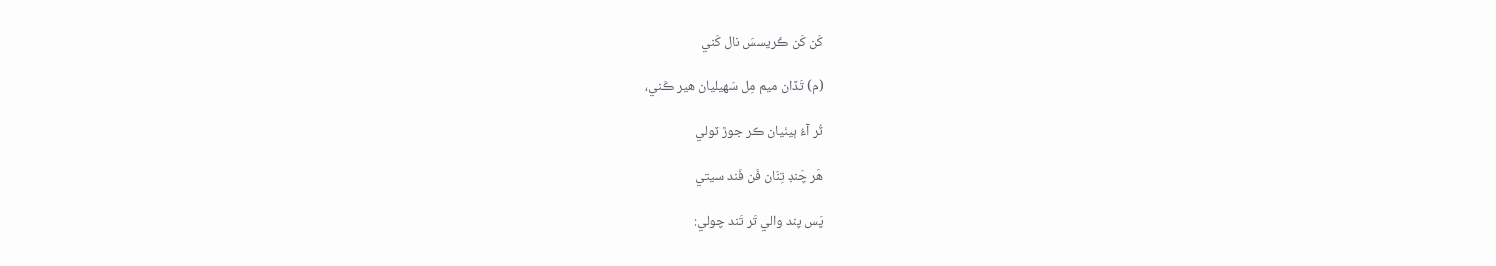کَن کَن ڪَريسسَ نال کَني

(م) تَڏان ميم مِل سَهيليان هير ڪَني،

ٽُر آءُ ٻيٺيان ڪر جوڙ ٽولي

هَر چَنڊ تِنَان فَن فَند سيتي

پَس پند والي تَر تَند چولي: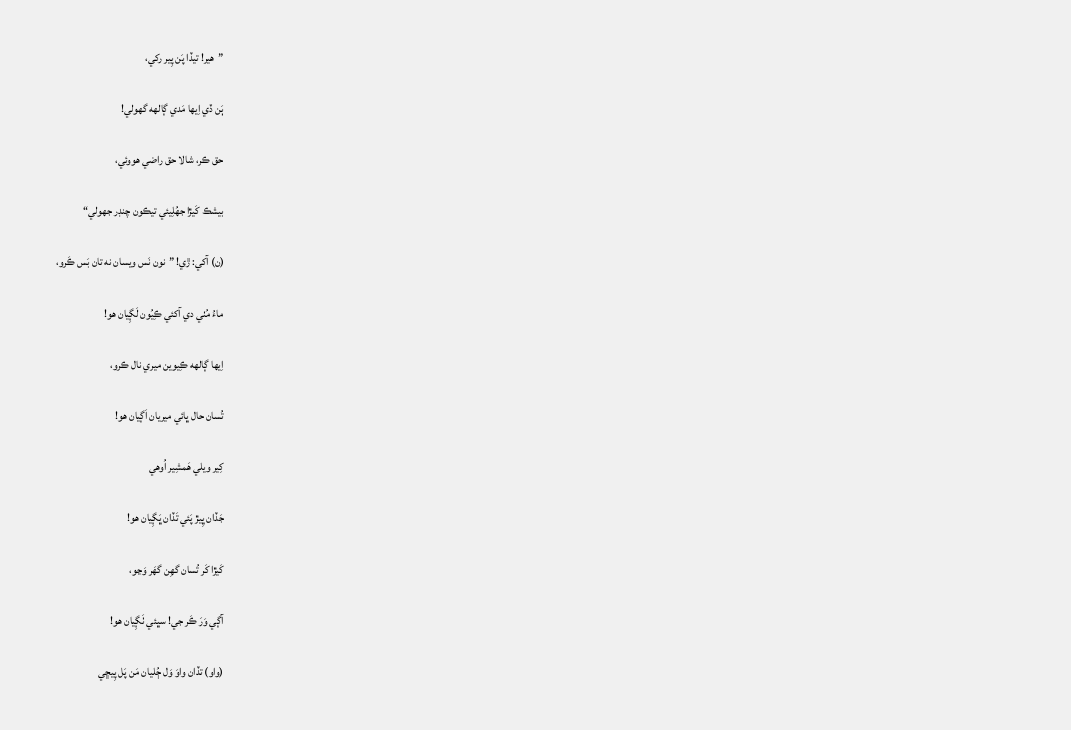”هير! تيڏا پَن پِير رکي،

ٻَن ڏي اِيها مَدي ڳالهه گهولي!

حق ڪر، شالا حق راضي هووئي،

بيشڪ کَيڙا جهُلِيئي تيڪون چنڊر جهولي“

(ن) آکي: ڙي! ”نون نَس ويسان نه تان بَس ڪَرو،

ماءُ مُٺي دي آکئي ڪِيُون لَڳِيان هو!

اِيها ڳالهه ڪِيوين ميري نال ڪرو،

تُسان حال ڀائي ميريان اَڳيان هو!

کِير ويلي هَمشِير اُوهي

جَڏان ڀِيڙ پَئي تَڏان ڀَڳِيان هو!

کَيڙا کَر تُسان گهِن گهَر وَڃو،

آڳي وَرَ ڪَر جي! سڀئي ٺَڳِيان هو!

(واو) تڏان واوَ وَل ڄُليان مَن پَل پِيڇي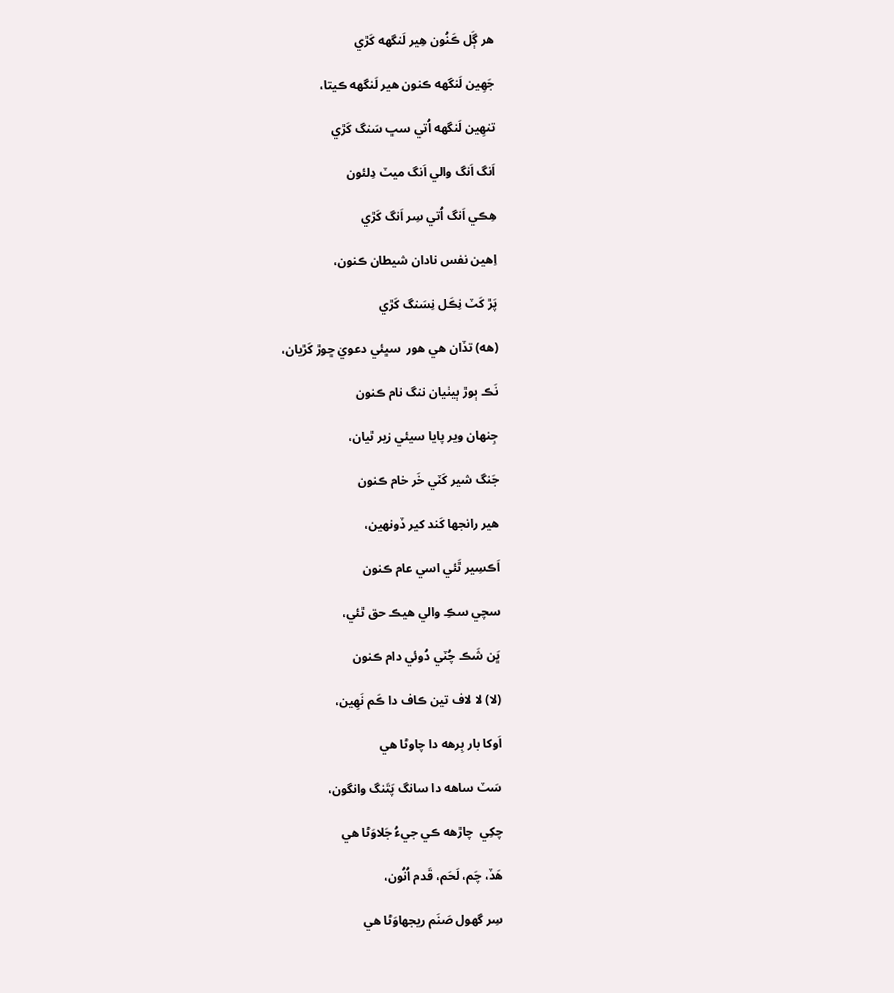هر ڳَل ڪَنُون هِير لَنگهه کَڙي

جَهِين لَنگهه ڪنون هير لَنگهه ڪيتا،

تنهِين لَنگهه اُتي سڀ سَنگ کَڙي

اَنگ اَنگ والي اَنگ ميٽ دِلئون

هِڪي اَنگ اُتي سِر اَنگ کَڙي

اِهين نفس نادان شيطان ڪنون،

پَڙ کَٽ نِڪَل نِسَنگ کَڙي

(هه) تڏان هي هور  سڀئي دعويٰ ڇوڙ کَڙيان،

نَڪ ٻوڙ ٻيٺيان ننگ نام ڪنون

جِنهان وير پايا سيئي زير ٿيان،

جَنگ شير کَٽي خَر خام ڪنون

هير رانجها کَند کير ڏونهين،

اَڪسِير ٿَئي اسي عام ڪنون

سچي سڪِ والي هيڪ حق ٿئي،

ڀَن شَڪ چُٽي دُوئي دام ڪنون

(لا) لا لاف تين ڪاف دا ڪَم نَهِين،

اَوکا بار بِرهه دا چاوڻا هي

سَٽ ساهه دا سانگ پَتَنگ وانگون،

چکِي  چاڙهه ڪي جيءُ جَلاوَڻا هي

هَڏ، چَم، لَحَم، قَدم اُنُون،

سِر گهول صَنَم ريجهاوَڻا هي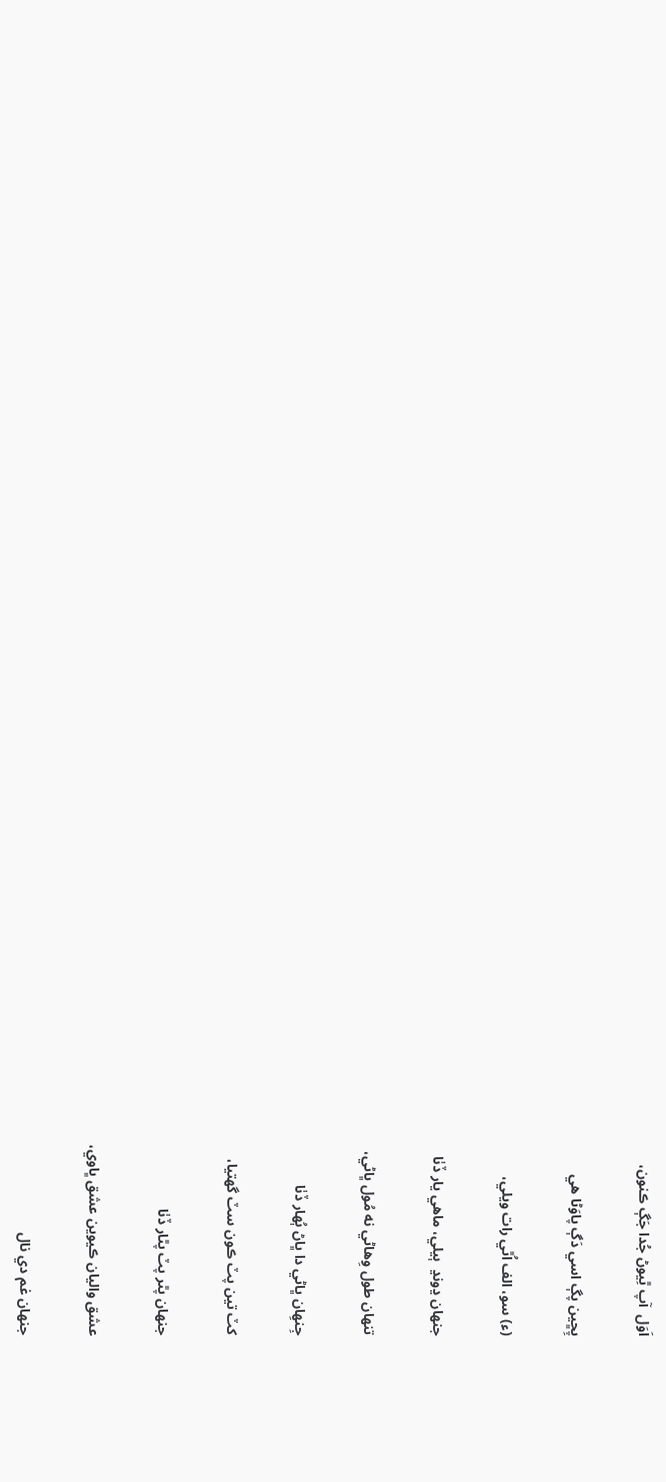اَوَل  آپ ٿِيوڻ جُدا جَڳ ڪنون،

پِڇين پڳ اسي دَڳ پاوَڻا هي

(ء) سو، الف اُٿي رات ويلي،

جنهان ڍونڍ  ٻيلي، ماهي يار ڏٺا

تنهان طول وِهاڻي نه مُول ڀاڻي،

جِنهِان ڀاڻي دا ڀاڻ ٻُهار ڏٺا

کٽ تين پٽ ڪون سٽ گهتيا،

جنهان پٿر پٽ پٿار ڏٺا

عشق واليان ڪيوين عشق ڀاوي،

جنهان غم دي نال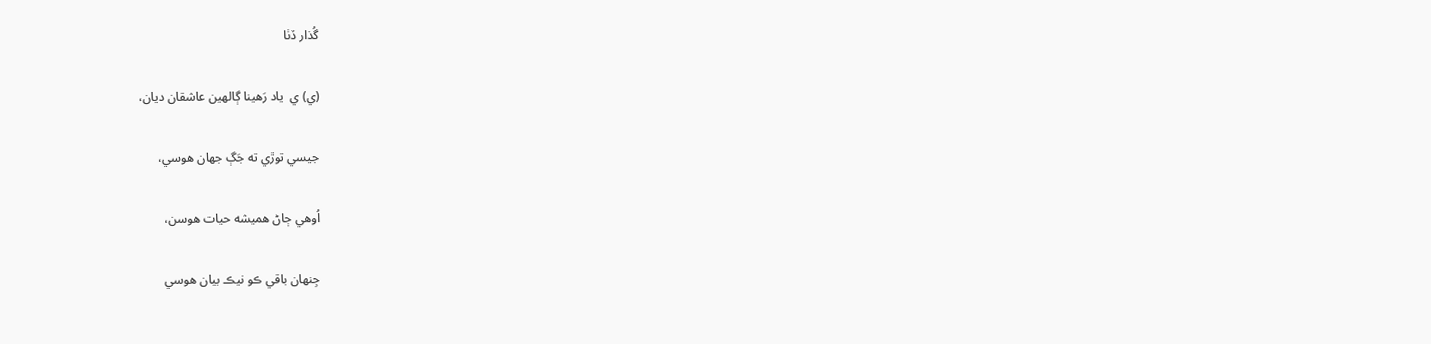گُذار ڏٺا

(ي) ي  ياد رَهينا ڳالهين عاشقان ديان،

جيسي توڙي ته جَڳ جهان هوسي،

اُوهي ڄاڻ هميشه حيات هوسن،

جِنهان باقي ڪو نيڪ بيان هوسي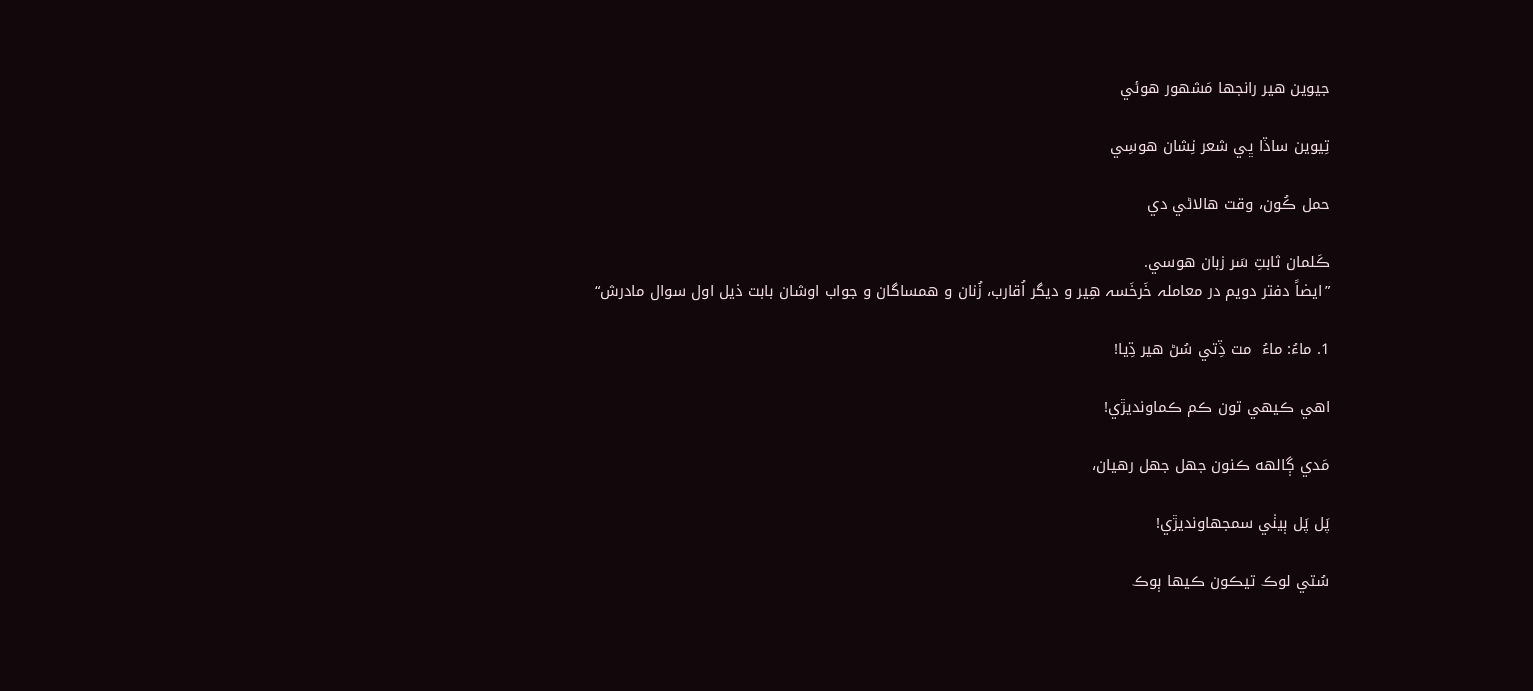جيوين هير رانجها مَشهور هوئي

تِيوين ساڏا ڀي شعر نِشان هوسِي

حمل ڪُون، وقت هالاڻي دي

ڪَلمان ثابتِ سَر زبان هوسي.
”ايضاً دفتر دويم در معاملہ خَرخَسہ هِير و ديگر اُقارب، زُنان و همساگان و جواب اوشان بابت ذيل اول سوال مادرش“

1. ماءُ: ماءُ  مت ڏِتي سُڻ هير ڌِيا!

اهي ڪيهي تون ڪم ڪماونديڙي!

مَدي ڳالهه ڪنون جهل جهل رهيان،

پَل پَل ٻيٺي سمجهاونديڙي!

سُتي لوڪ تيڪون ڪيها ٻوڪ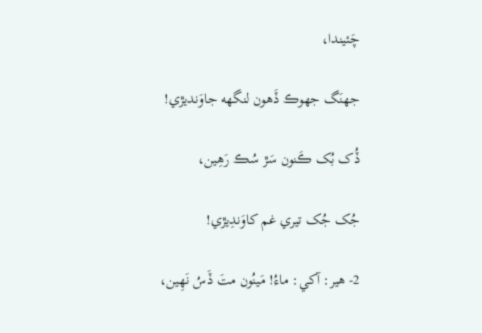چَئيندا،

جهنَگ جهوڪ ڏَهون لنگهه جاوَنديڙي!

ڏُک بُک ڪَنون سَڙ سُڪ رَهِين،

جُک جُک تيري غم کاوَندِيڙي!

2- هير: آکي: ماءُ! مَينُون متَ ڏَسُ نَهِين،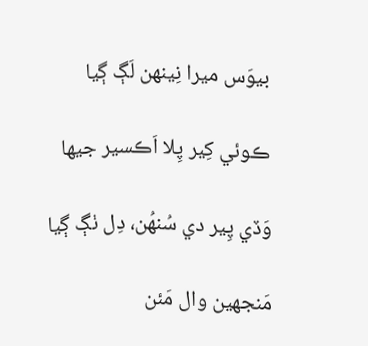بيوَس ميرا نِينهن لَڳ ڳيا

ڪوئي کِير پِلا اَڪسير جيها

وَڏي پِير دي سُنهُن، دِل ٺڳ ڳيا

مَنجهين وال مَئن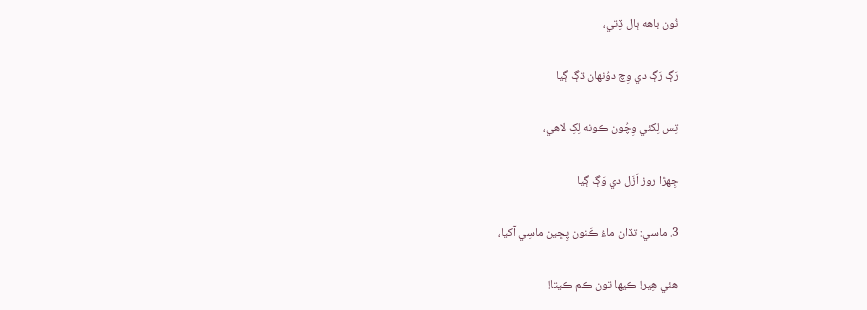نُون باهه ٻال ڏِتي،

رَڳ رَڳ دي وِچ دوُنهان ڌڳ ڳيا

تِس لِکئي وِچُون ڪونه لِکِ لاهي،

جِهڙا روز اَزَل دي وَڳ ڳيا

3. ماسي: تڏان ماءُ ڪَنون پِڇين ماسِي آکيا،

هئي هِير! ڪيها تون ڪم ڪيتا!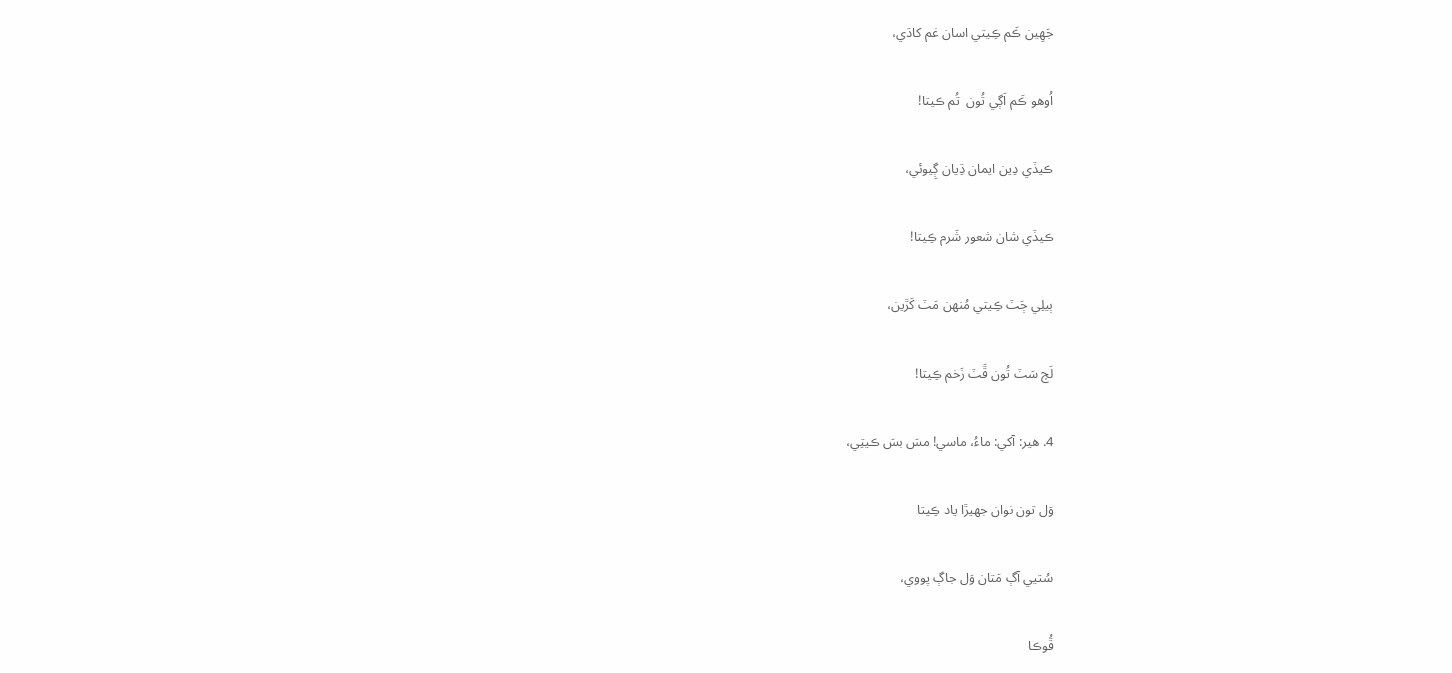جَهِين ڪَم ڪِيتي اسان غم کاڌي،

اُوهو ڪَم اَڳي تُون  تُم ڪيتا!

ڪيڏي دِين ايمان ڌِيان ڳِيوئي،

ڪيڏي شان شعور شَرم ڪِيتا!

ٻيلِي ڄَٽ ڪِيتي مُنهن مَٽ کَڙين،

لَڄ سَٽ تُون ڦَٽ زَخم ڪِيتا!

4. هير: آکي: ماءُ، ماسي! مسَ بسَ ڪيتِي،

وَل تون نوان جهيڙا ياد ڪِيتا

سُتيي آڳ مَتان وَل جاڳ پووي،

ڦُوڪا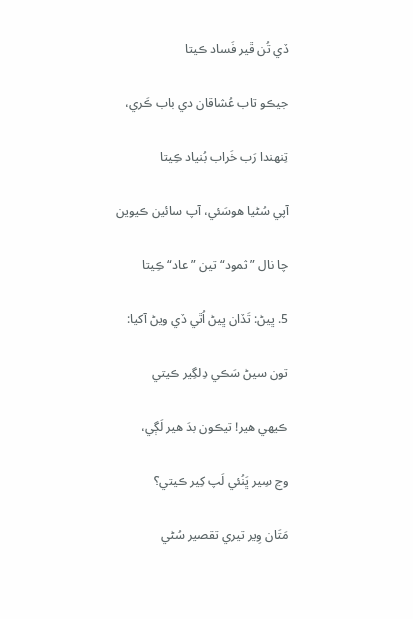ڏي تُن ڦير فَساد ڪيتا

جيڪو تاب عُشاقان دي باب ڪَري،

تِنهندا رَب خَراب بُنياد ڪِيتا

آپي سُڻيا هوسَئي، آپ سائين ڪيوين

چا نال ”ثمود“ تين ”عاد“ ڪِيتا

5. ڀيڻ: تَڏان ڀيڻ اُٿي ڏي ويڻ آکيا:

تون سيڻ سَڪي دِلگِير ڪيتي

ڪيهي هير! تيڪون بدَ هير لَڳي،

وڃ سِير ڀَنُئي لَپ کِير ڪيتي؟

مَتَان وِير تيري تقصير سُڻي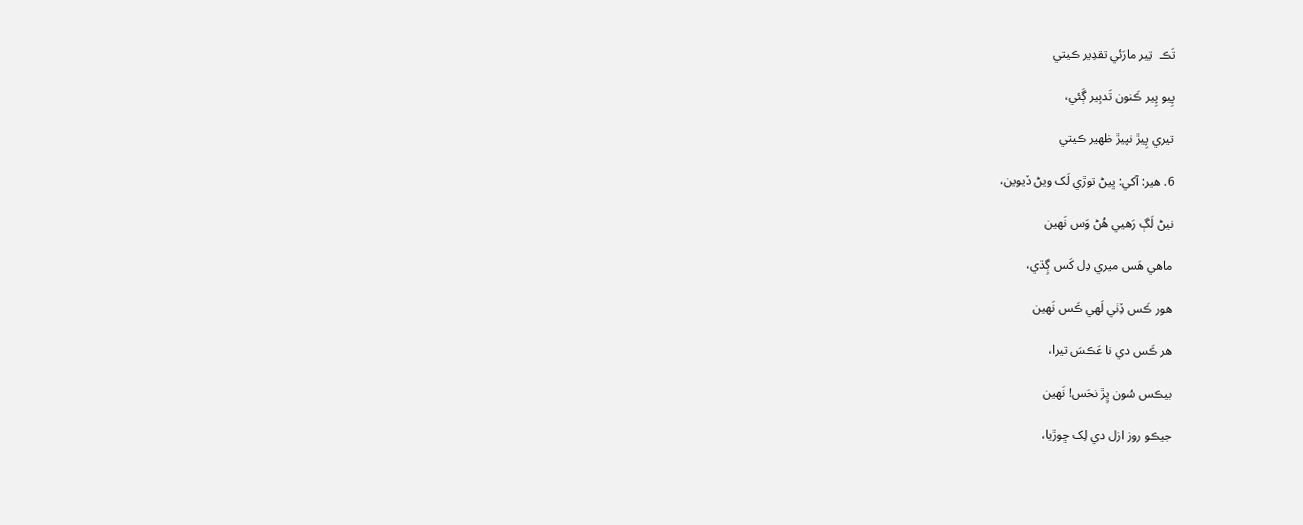تَڪ  تِير مارَئي تقدِير ڪيتي

پِيو پِير ڪَنون تَدبِير ڳَئي،

تيري پِيڙ نپيڙ ظهير ڪيتي

6. هير: آکي: ڀيڻ توڙي لَک ويڻ ڏيوين،

نيڻ لَڳ رَهيي هُڻ وَس نَهين

ماهي هَس ميري دِل کَس ڳِڌي،

هور ڪَس ڏِٺي لَهي ڪَس نَهين

هر ڪَس دي نا عَڪسَ تيرا،

بيڪس سُون ڀِڙ نحَس! نَهين

جيڪو روز ازل دي لِک ڇوڙيا،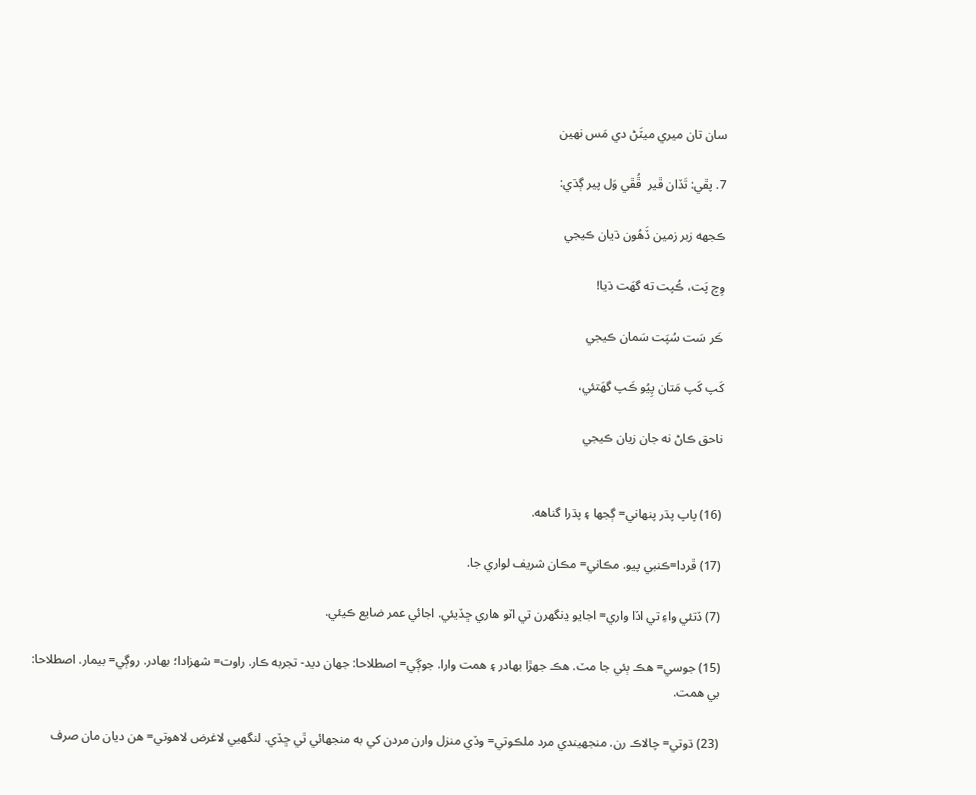سان تان ميري ميٽَڻ دي مَس نهين

7. پڦي: تَڏان ڦير  ڦُڦي وَل پير ڳڌي:

ڪجهه زبر زمين ڏَهُون ڌيان ڪيجي

وِچ پَت، ڪُپت ته گهَت ڌيا!

ڪَر سَت سُپَت سَمان ڪيجي

کَپ کَپ مَتان پِيُو ڪَپ گهَتئي،

ناحق ڪاڻ نه جان زيان ڪيجي


(16) پاپ پڌر پنهاني= ڳجها ۽ پڌرا گناهه.

(17) ڦردا=ڪنبي پيو. مڪاني= مڪان شريف لواري جا.

(7) ڏتئي واءِ تي اڏا واري= اجايو ڍنگهرن تي اٽو هاري ڇڏيئي. اجائي عمر ضايع ڪيئي.

(15) جوسي= هڪ ٻئي جا مٽ. هڪ جهڙا بهادر ۽ همت وارا. جوڳي= اصطلاحا: جهان ديد- تجربه ڪار. راوت= شهزادا؛ بهادر. روڳي= بيمار. اصطلاحا: بي همت.

(23) ڌوتي= چالاڪ رن. منجهيندي مرد ملڪوتي= وڏي منزل وارن مردن کي به منجهائي ٿي ڇڏي. لنگهيي لاغرض لاهوتي= هن ديان مان صرف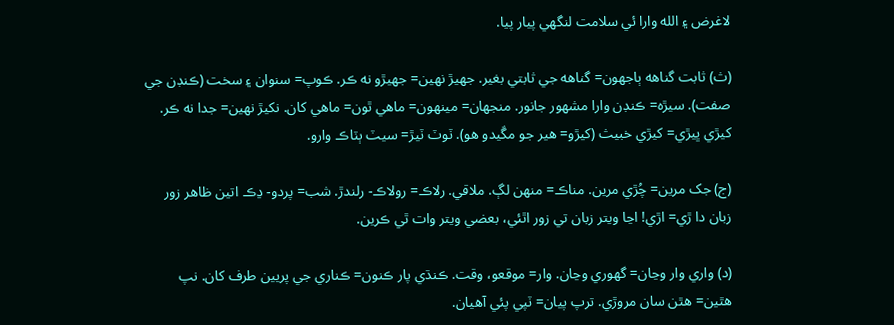لاغرض ۽ الله وارا ئي سلامت لنگهي پيار پيا.

(ث) ثابت گناهه ٻاجهون= گناهه جي ثابتي بغير. جهيڙ نهين= جهيڙو نه ڪر. ڪوپ= سنوان ۽ سخت (ڪنڊن جي صفت). سيڙه= ڪنڊن وارا مشهور جانور. منجهان= مينهون= ماهي ٿون= ماهي کان. نکيڙ نهين= جدا نه ڪر. کيڙي ڀيڙي= کيڙي خبيث (کيڙو= هير جو مڱيدو هو). ٽوٽ ٽيڙ= سيٽ ٻٽاڪ وارو.

(ج) جک مرين= چُڙي مرين. مناڪ= منهن لڳ. ملاقي. رلاڪ= رولاڪ- رلندڙ. شب= پردو- ڍڪ اتين ظاهر زور زبان دا ڙي= اڙي! اڃا ويتر زبان تي زور اٿئي، بعضي ويتر وات ٿي ڪرين.

(د) واري وار وڃان= گهوري وڃان. وار= موقعو، وقت. ڪنڌي پار ڪنون= ڪناري جي پريين طرف کان. نپ هٿين= هٿن سان مروڙي. ترپ پيان= ٽپي پئي آهيان.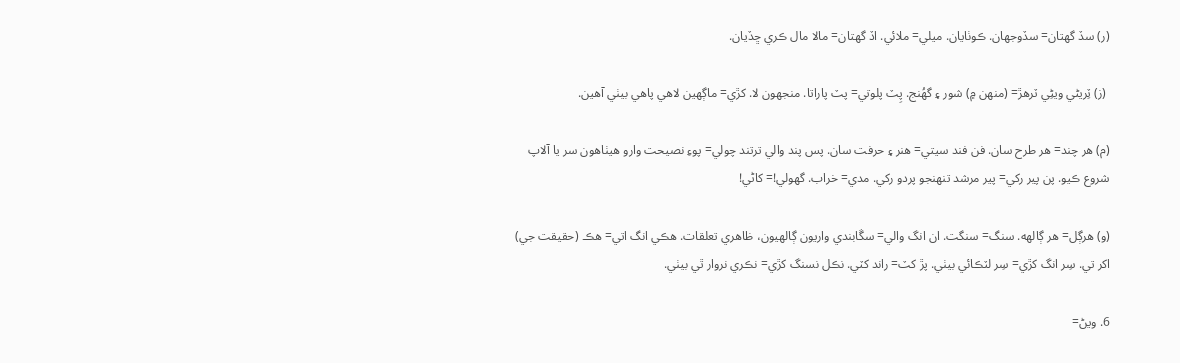(ر) سڏ گهتان= سڏوجهان. ڪوٺايان. ميلي= ملائي. اڏ گهتان= مالا مال ڪري ڇڏيان.

 (ز) ٽِريڻي ويڻِي ٽرهڙ= (منهن ۾) شور ۽ گهُنج. پِٽ پلوتي= پٽ پاراتا. منجهون لا. کڙي= ماڳهين لاهي پاهي بيٺي آهين.

(م) هر چند= هر طرح سان. فن فند سيتي= هنر ۽ حرفت سان. پس پند والي ترتند چولي= پوءِ نصيحت وارو هيٺاهون سر يا آلاپ شروع ڪيو. پن پير رکي= پير مرشد تنهنجو پردو رکي. مدي= خراب. گهولي!= کاڻي!

(و) هرڳل= هر ڳالهه. سنگ= سنگت. ان انگ والي= سڱابندي واريون ڳالهيون، ظاهري تعلقات. هڪي انگ اتي= هڪ (حقيقت جي) اکر تي. سِر انگ کڙي= سِر لٽڪائي بيٺي. پڙ کٽ= راند کٽي. نڪل نسنگ کڙي= نڪري نروار ٿي بيٺي.

6. ويڻ=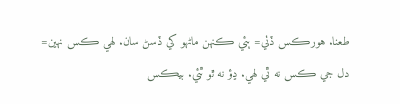طعنا. هورڪس ڏٺي= ٻئي ڪنهن ماڻهو کي ڏسڻ سان. لهي ڪس نهين= دل جي ڪس نه ٿي لهي. ڍؤ نه ٿو ٿئي. بيڪس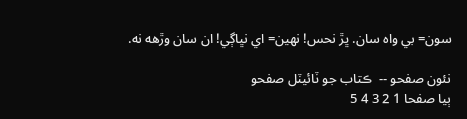سون= بي واه سان. ڀڙ نحس! نهين= اي نڀاڳي! ان سان وڙهه نه.

نئون صفحو --  ڪتاب جو ٽائيٽل صفحو
ٻيا صفحا 1 2 3 4 5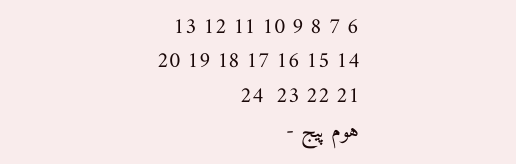6 7 8 9 10 11 12 13 14 15 16 17 18 19 20 21 22 23  24
هوم پيج -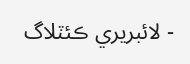- لائبريري ڪئٽلاگ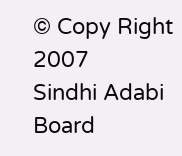© Copy Right 2007
Sindhi Adabi Board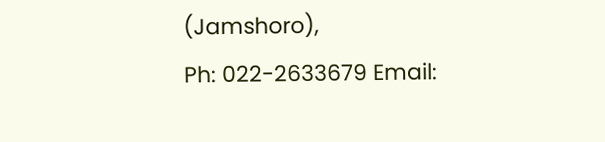(Jamshoro),
Ph: 022-2633679 Email: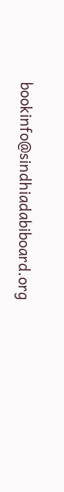bookinfo@sindhiadabiboard.org